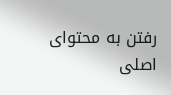رفتن به محتوای اصلی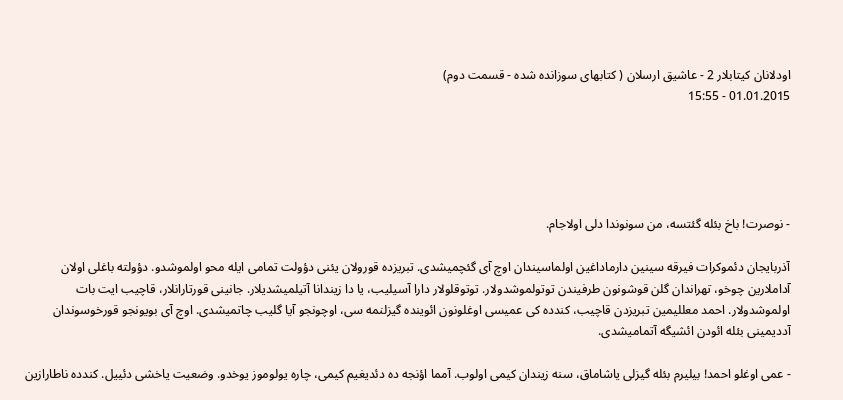اودلانان کیتابلار 2 - عاشیق ارسلان ( کتابهای سوزانده شده - قسمت دوم)
01.01.2015 - 15:55





- نوصرت! باخ بئله گئتسه، من سونوندا دلی اولاجام.

آذربایجان دئموکرات فیرقه سینین دارماداغین اولماسیندان اوچ آی گئچمیشدی. تبریزده قورولان یئنی دؤولت تمامی ایله محو اولموشدو. دؤولته باغلی اولان آداملارین چوخو، تهراندان گلن قوشونون طرفیندن توتولموشدولار. توتوقلولار دارا آسیلیب، یا دا زیندانا آتیلمیشدیلار. جانینی قورتارانلار، قاچیب ایت بات اولموشدولار. احمد معللیمین تبریزدن قاچیب، کندده کی عمیسی اوغلونون ائوینده گیزلنمه سی، اوچونجو آیا گلیب چاتمیشدی. اوچ آی بویونجو قورخوسوندان آددیمینی بئله ائودن ائشیگه آتمامیشدی.

- عمی اوغلو احمد! بیلیرم بئله گیزلی یاشاماق، سنه زیندان کیمی اولوب. آمما اؤنجه ده دئدیغیم کیمی، چاره یولوموز یوخدو. وضعیت یاخشی دئییل. کندده ناطارازین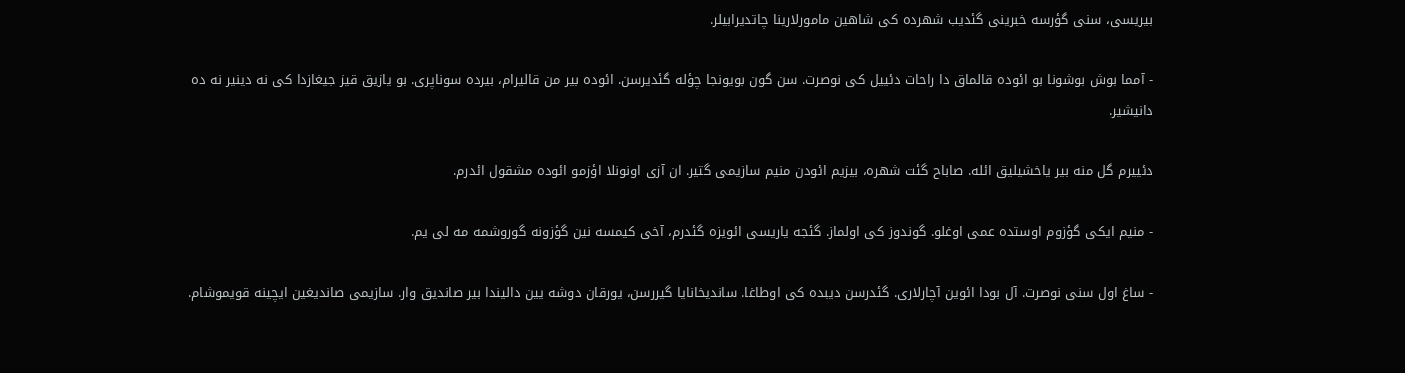بیریسی، سنی گؤرسه خبرینی گئدیب شهرده کی شاهین مامورلارینا چاتدیرابیلر.

- آمما بوش بوشونا بو ائوده قالماق دا راحات دئییل کی نوصرت. سن گون بویونجا چؤله گئدیرسن. ائوده بیر من قالیرام، بیرده سوناپری. بو یازیق قیز جیغازدا کی نه دینیر نه ده دانیشیر.

دئییرم گل منه بیر یاخشیلیق ائله. صاباح گئت شهره، بیزیم ائودن منیم سازیمی گتیر. ان آزی اونونلا اؤزمو ائوده مشقول ائدرم.

- منیم ایکی گؤزوم اوستده عمی اوغلو. گوندوز کی اولماز. گئجه یاریسی ائویزه گئدرم، آخی کیمسه نین گؤزونه گوروشمه مه لی یم.

- ساغ اول سنی نوصرت. آل بودا ائوین آچارلاری. گئدرسن دیبده کی اوطاغا. ساندیخانایا گیررسن، یورقان دوشه یین دالیندا بیر صاندیق وار. سازیمی صاندیغین ایچینه قویموشام.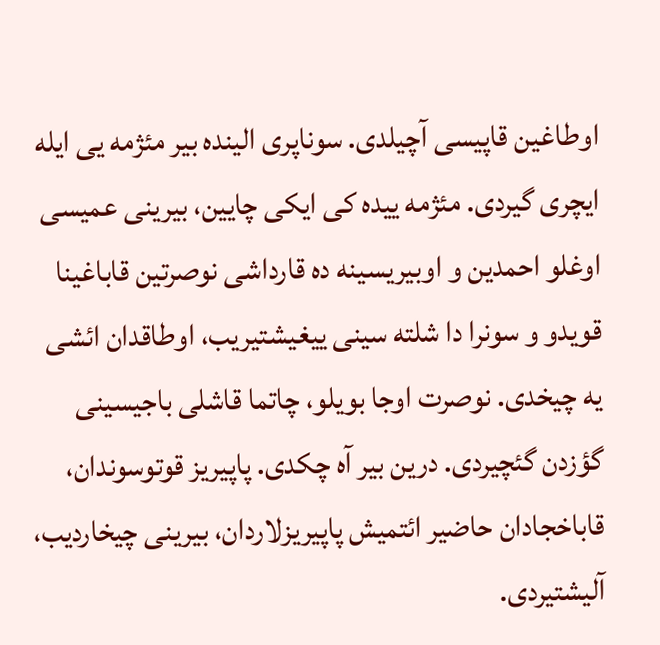اوطاغین قاپیسی آچیلدی. سوناپری الینده بیر مئژمه یی ایله ایچری گیردی. مئژمه ییده کی ایکی چایین، بیرینی عمیسی اوغلو احمدین و اوبیریسینه ده قارداشی نوصرتین قاباغینا قویدو و سونرا دا شلته سینی ییغیشتیریب، اوطاقدان ائشی یه چیخدی. نوصرت اوجا بویلو، چاتما قاشلی باجیسینی گؤزدن گئچیردی. درین بیر آه چکدی. پاپیریز قوتوسوندان، قاباخجادان حاضیر ائتمیش پاپیریزلاردان، بیرینی چیخاردیب، آلیشتیردی.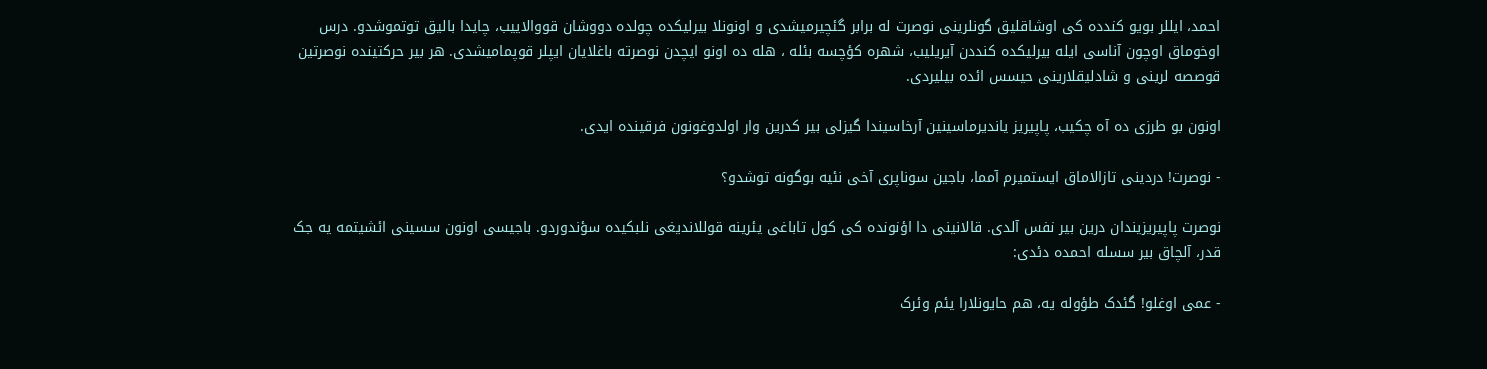احمد، ایللر بویو کندده کی اوشاقلیق گونلرینی نوصرت له برابر گئچیرمیشدی و اونونلا بیرلیکده چولده دووشان قووالاییب، چایدا بالیق توتموشدو. درس اوخوماق اوچون آناسی ایله بیرلیکده کنددن آیریلیب، شهره کؤچسه بئله ، هله ده اونو ایچدن نوصرته باغلایان ایپلر قوپمامیشدی. هر بیر حرکتینده نوصرتین قوصصه لرینی و شادلیقلارینی حیسس ائده بیلیردی.

اونون بو طرزی ده آه چکیب، پاپیریز یاندیرماسینین آرخاسیندا گیزلی بیر کدرین وار اولدوغونون فرقینده ایدی.

- نوصرت! دردینی تازالاماق ایستمیرم آمما، باجین سوناپری آخی نئیه بوگونه توشدو؟

نوصرت پاپیریزیندان درین بیر نفس آلدی. قالانینی دا اؤنونده کی کول تاباغی یئرینه قوللاندیغی نلبکیده سؤندوردو. باجیسی اونون سسینی ائشیتمه یه جک قدر، آلچاق بیر سسله احمده دئدی:

- عمی اوغلو! گئدک طؤوله یه، هم حایونلارا یئم وئرک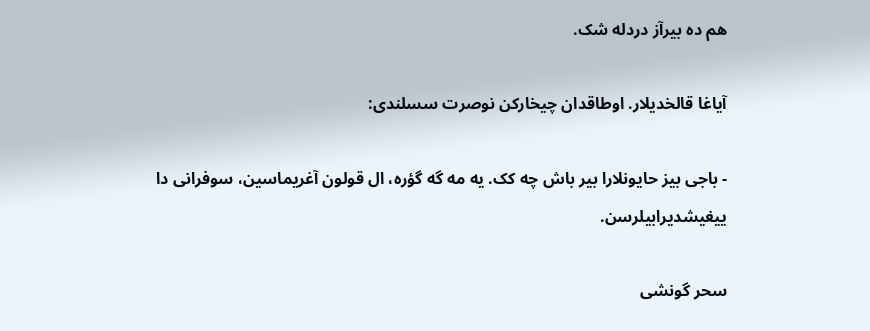هم ده بیرآز دردله شک.

آیاغا قالخدیلار. اوطاقدان چیخارکن نوصرت سسلندی:

- باجی بیز حایونلارا بیر باش چه کک. یه مه گه گؤره، ال قولون آغریماسین، سوفرانی دا ییغیشدیرابیلرسن.

سحر گونشی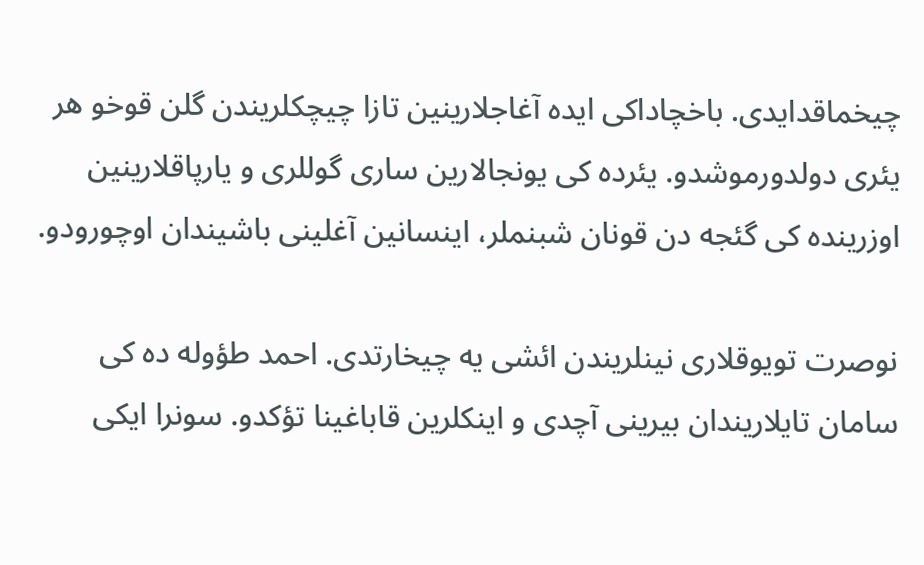چیخماقدایدی. باخچاداکی ایده آغاجلارینین تازا چیچکلریندن گلن قوخو هر یئری دولدورموشدو. یئرده کی یونجالارین ساری گوللری و یارپاقلارینین اوزرینده کی گئجه دن قونان شبنملر، اینسانین آغلینی باشیندان اوچورودو.

نوصرت تویوقلاری نینلریندن ائشی یه چیخارتدی. احمد طؤوله ده کی سامان تایلاریندان بیرینی آچدی و اینکلرین قاباغینا تؤکدو. سونرا ایکی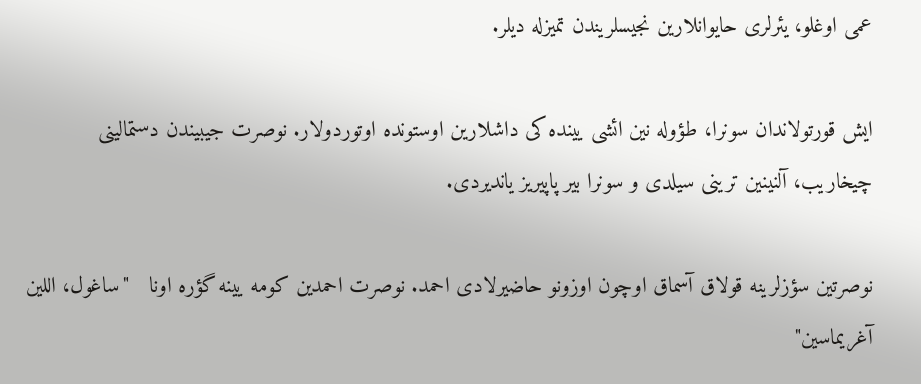عمی اوغلو، یئرلری حایوانلارین نجیسلریندن تمیزله دیلر.

ایش قورتولاندان سونرا، طؤوله نین ائشی یینده کی داشلارین اوستونده اوتوردولار. نوصرت جیبیندن دستمالینی چیخاریب، آلنینین ترینی سیلدی و سونرا بیر پاپیریز یاندیردی.

نوصرتین سؤزلرینه قولاق آسماق اوچون اوزونو حاضیرلادی احمد. نوصرت احمدین کومه یینه گؤره اونا   "ساغول، اللین آغریماسین"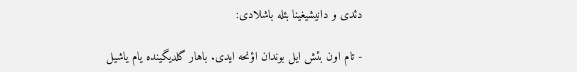دئدی و دانیشیغینا بئله باشلادی:

- تام اون بئش ایل بوندان اؤنحه ایدی. باهار گلدیگینده یام یاشیل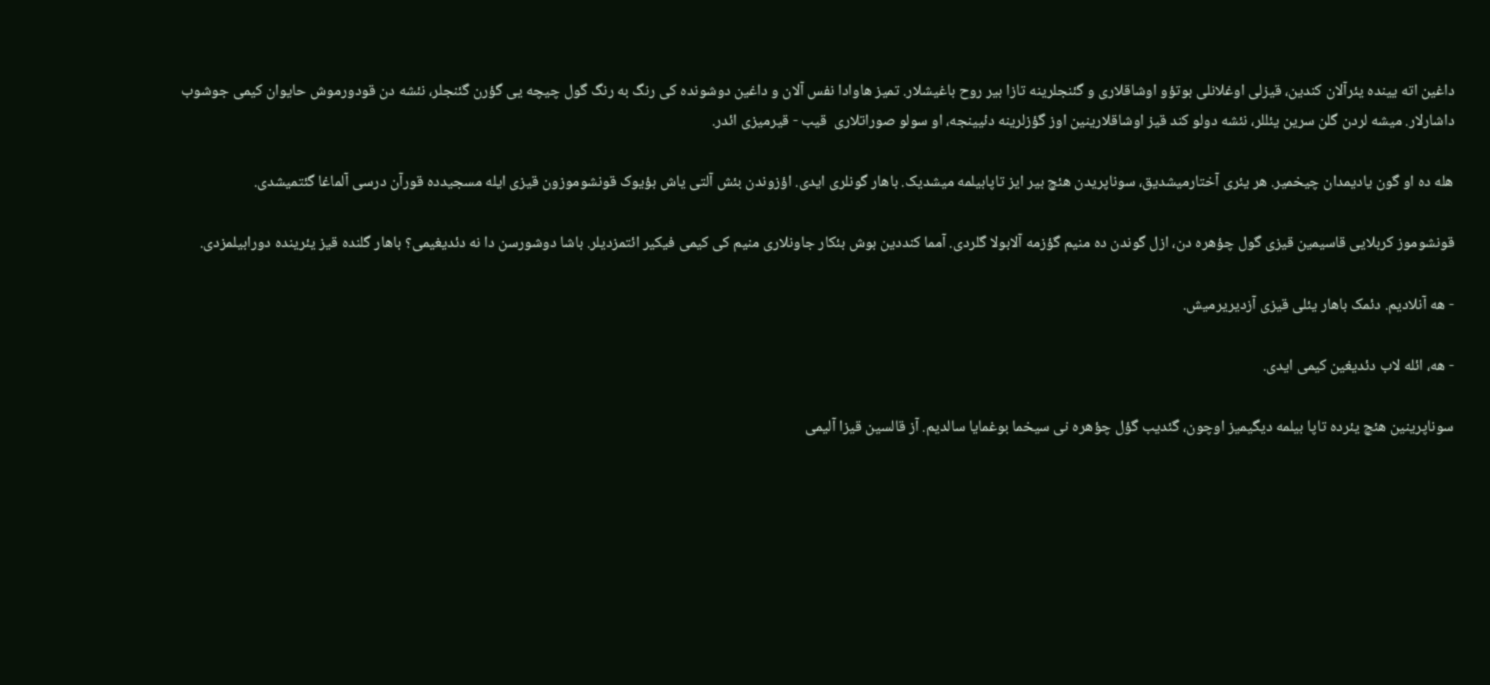داغین اته یینده یئرآلان کندین، قیزلی اوغلانلی بوتؤو اوشاقلاری و گئنجلرینه تازا بیر روح باغیشلار. تمیز هاوادا نفس آلان و داغین دوشونده کی رنگ به رنگ گول چیچه یی گؤرن گئنجلر، نئشه دن قودورموش حایوان کیمی جوشوب داشارلار. میشه لردن گلن سرین یئللر، نئشه دولو کند قیز اوشاقلارینین اوز گؤزلرینه دئیینجه، او سولو صوراتلاری  قیب - قیرمیزی ائدر.

هله ده او گون یادیمدان چیخمیر. هر یئری آختارمیشدیق، سوناپریدن هئچ بیر ایز تاپابیلمه میشدیک. باهار گونلری ایدی. اؤزوندن بئش آلتی یاش بؤیوک قونشوموزون قیزی ایله مسجیدده قورآن درسی آلماغا گئتمیشدی.

قونشوموز کربلایی قاسیمین قیزی گول چؤهره دن، ازل گوندن ده منیم گؤزمه آلابولا گلردی. آمما کنددین بوش بئکار جاونلاری منیم کی کیمی فیکیر ائتمزدیلر. باشا دوشورسن دا نه دئدیغیمی؟ باهار گلنده قیز یئرینده دورابیلمزدی.

- هه آنلادیم. دئمک باهار یئلی قیزی آزدیریرمیش.

- هه، ائله لاب دئدیغین کیمی ایدی.

سوناپرینین هئچ یئرده تاپا بیلمه دیگیمیز اوچون، گئدیب گؤل چؤهره نی سیخما بوغمایا سالدیم. آز قالسین قیزا آلیمی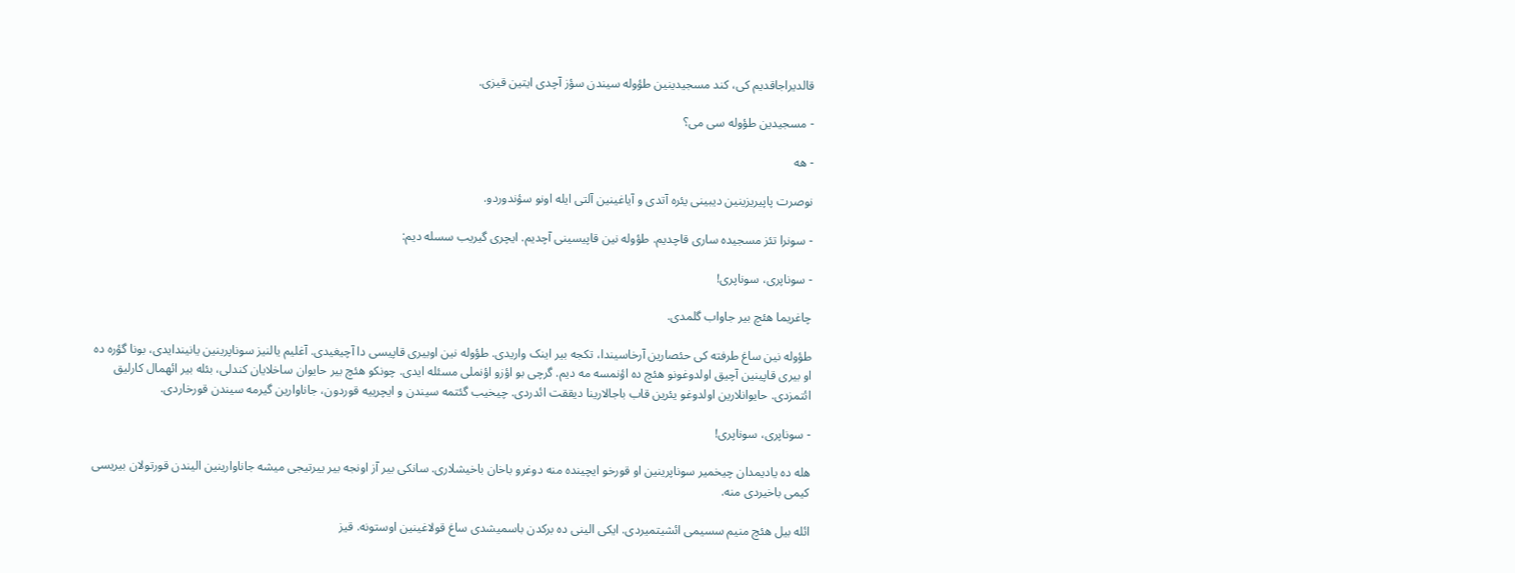قالدیراجاقدیم کی، کند مسجیدینین طؤوله سیندن سؤز آچدی ایتین قیزی.

- مسجیدین طؤوله سی می؟

- هه

نوصرت پاپیریزینین دیبینی یئره آتدی و آیاغینین آلتی ایله اونو سؤندوردو.

- سونرا تئز مسجیده ساری قاچدیم. طؤوله نین قاپیسینی آچدیم. ایچری گیریب سسله دیم:

- سوناپری، سوناپری!

چاغریما هئچ بیر جاواب گلمدی.

طؤوله نین ساغ طرفته کی حئصارین آرخاسیندا، تکجه بیر اینک واریدی. طؤوله نین اوبیری قاپیسی دا آچیغیدی. آغلیم یالنیز سوناپرینین یانیندایدی، بونا گؤره ده او بیری قاپینین آچیق اولدوغونو هئچ ده اؤنمسه مه دیم. گرچی بو اؤزو اؤنملی مسئله ایدی. چونکو هئچ بیر حایوان ساخلایان کندلی، بئله بیر ائهمال کارلیق ائتمزدی. حایوانلارین اولدوغو یئرین قاب باجالارینا دیققت ائدردی. چیخیب گئتمه سیندن و ایچرییه قوردون، جاناوارین گیرمه سیندن قورخاردی.

- سوناپری، سوناپری!

هله ده یادیمدان چیخمیر سوناپرینین او قورخو ایچینده منه دوغرو باخان باخیشلاری. سانکی بیر آز اونجه بیر ییرتیجی میشه جاناوارینین الیندن قورتولان بیریسی کیمی باخیردی منه.

ائله بیل هئچ منیم سسیمی ائشیتمیردی. ایکی الینی ده برکدن باسمیشدی ساغ قولاغینین اوستونه. قیز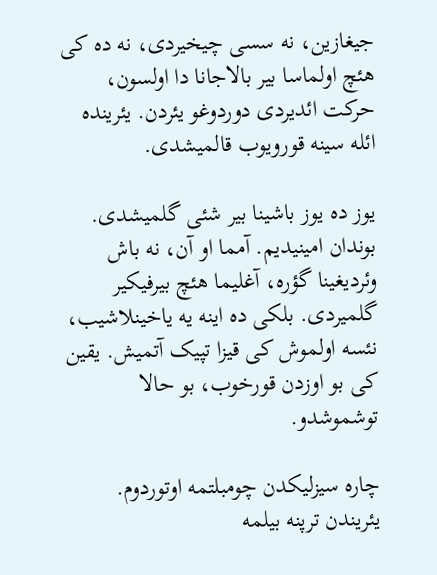جیغازین، نه سسی چیخیردی، نه ده کی هئچ اولماسا بیر بالاجانا دا اولسون، حرکت ائدیردی دوردوغو یئردن. یئرینده ائله سینه قورویوب قالمیشدی.

یوز ده یوز باشینا بیر شئی گلمیشدی. بوندان امینیدیم. آمما او آن، نه باش وئردیغینا گؤره، آغلیما هئچ بیرفیکیر گلمیردی. بلکی ده اینه یه یاخینلاشیب، نئسه اولموش کی قیزا تپیک آتمیش. یقین کی بو اوزدن قورخوب، بو حالا توشموشدو.

چاره سیزلیکدن چومبلتمه اوتوردوم. یئریندن ترپنه بیلمه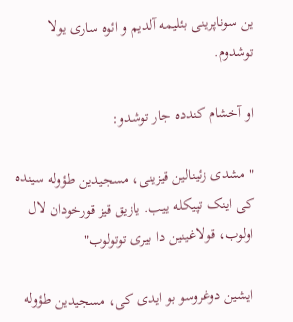ین سوناپرینی بئلیمه آلدیم و ائوه ساری یولا توشدوم.

او آخشام کندده جار توشدو:

" مشدی زئینالین قیزینی، مسجیدین طؤوله سینده کی اینک تپیکله ییب. یازیق قیز قورخودان لال اولوب، قولاغینین دا بیری توتولوب"

ایشین دوغروسو بو ایدی کی، مسجیدین طؤوله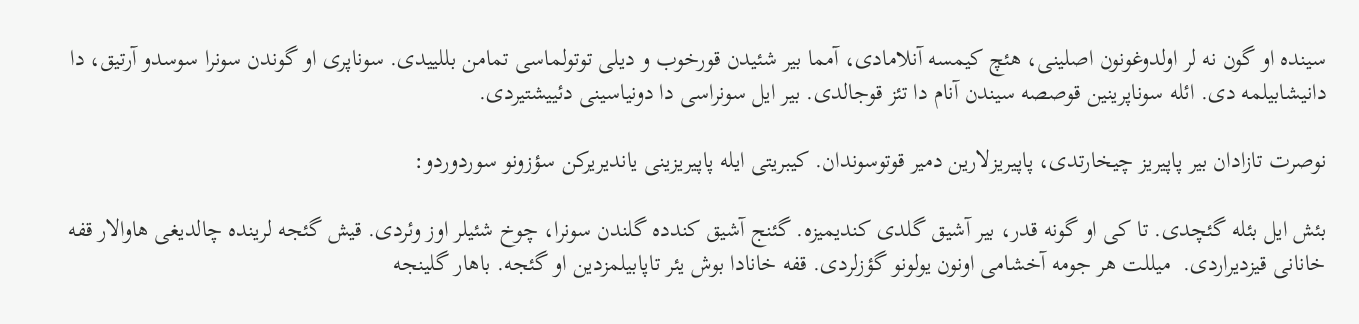سینده او گون نه لر اولدوغونون اصلینی، هئچ کیمسه آنلامادی، آمما بیر شئیدن قورخوب و دیلی توتولماسی تمامن بللییدی. سوناپری او گوندن سونرا سوسدو آرتیق، دا دانیشابیلمه دی. ائله سوناپرینین قوصصه سیندن آنام دا تئز قوجالدی. بیر ایل سونراسی دا دونیاسینی دئییشتیردی.

نوصرت تازادان بیر پاپیریز چیخارتدی، پاپیریزلارین دمیر قوتوسوندان. کیبریتی ایله پاپیریزینی یاندیریرکن سؤزونو سوردوردو:

بئش ایل بئله گئچدی. تا کی او گونه قدر، بیر آشیق گلدی کندیمیزه. گئنج آشیق کندده گلندن سونرا، چوخ شئیلر اوز وئردی. قیش گئجه لرینده چالدیغی هاوالار قفه خانانی قیزدیراردی.  میللت هر جومه آخشامی اونون یولونو گؤزلردی. قفه خانادا بوش یئر تاپابیلمزدین او گئجه. باهار گلینجه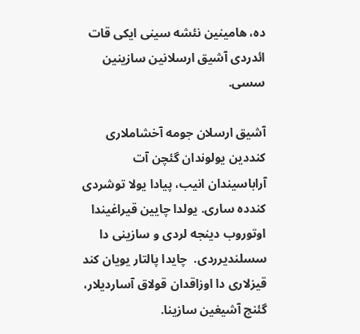ده، هامینین نئشه سینی ایکی قات ائدردی آشیق ارسلانین سازینین سسی.

آشیق ارسلان جومه آخشاملاری کنددین یولوندان گئچن آت آراباسیندان انیب، پیادا یولا توشردی کندده ساری. یولدا چایین قیراغیندا اوتوروب دینجه لردی و سازینی دا سسلندیرردی.  چایدا پالتار یویان کند قیزلاری دا اوزاقدان قولاق آساردیلار، گئنج آشیغین سازینا.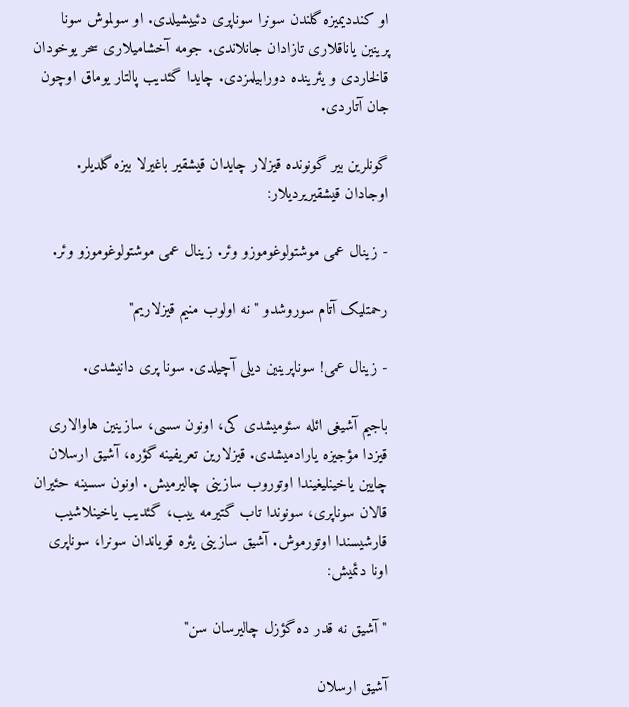او کنددیمیزه گلندن سونرا سوناپری دئییشیلدی. او سولموش سونا پرینین یاناقلاری تازادان جانلاندی. جومه آخشامیلاری سحر یوخودان قالخاردی و یئرینده دورابیلمزدی. چایدا گئدیب پالتار یوماق اوچون جان آتاردی.

گونلرین بیر گونونده قیزلار چایدان قیشقیر باغیرلا بیزه گلدیلر. اوجادان قیشقیریردیلار:

- زینال عمی موشتولوغوموزو وئر. زینال عمی موشتولوغوموزو وئر.

رحمتلیک آتام سوروشدو " نه اولوب منیم قیزلاریم"

- زینال عمی! سوناپرینین دیلی آچیلدی. سونا پری دانیشدی.

باجیم آشیغی ائله سئومیشدی کی، اونون سسی، سازینین هاوالاری قیزدا مؤجیزه یارادمیشدی. قیزلارین تعریفینه گؤره، آشیق ارسلان چایین یاخینلیغیندا اوتوروب سازینی چالیرمیش. اونون سسینه حئیران قالان سوناپری، سونوندا تاب گتیرمه ییب، گئدیب یاخینلاشیب قارشیسندا اوتورموش. آشیق سازینی یئره قویاندان سونرا، سوناپری اونا دئمیش:

" آشیق نه قدر ده گؤزل چالیرسان سن"

آشیق ارسلان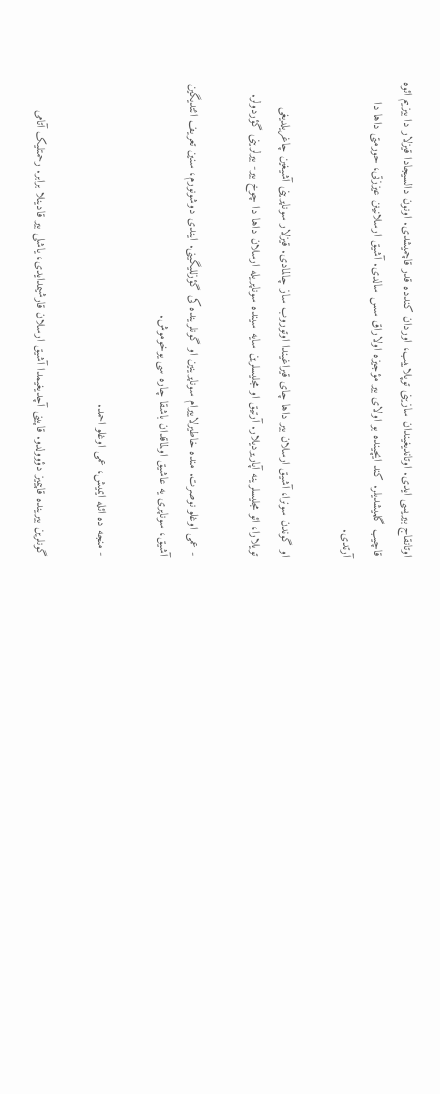اوتانقاج بیریسی ایدی. اوتاندیغیندان سازینی توپلاییب، اوردان کندده قدر قاچمیشدی. اونون دالسیجادا قیزلار دا بیزیم ائوه قاچیب گلمیشدیلر. کند ایچینده بو اولای بیر مؤجیزه اولاراق سس سالدی. آشیق ارسلانینن عیززتی، حورمتی داها دا آرتدی.

او گوندن سونرا، آشیق ارسلان بیر داها چای قیراغیندا اوتوروب ساز چالمادی. قیزلار سوناپرینی آشیغین چاغریلدیغی تویلارا، ائو مجلیسلرینه آپاریردیلار. آرتیق او مجلیسلرین سایه سینده سوناپریله ارسلان داها دا چوخ بیر- بیرلرینی گؤردولر.

- عمی اوغلو نوصرت. منده خاطیرلاییرام سوناپرینین او گونلرینده کی گؤزللیگینی. ایندی دوشونورم، سنین تعریف ائتدیگین آشیق، سوناپری یه عاشیق اولماقدان باشقا چاره سی یوخوموش.

- منجه ده ائله ایمیش، عمی اوغلو احمد.

گونلرین بیرینده قاپیمیز دؤوولدو. قاپینی آچدیغیمدا آشیق ارسلان قارشیمدایدی، یاشلی بیر قادینلا برابر. رحمتلیک آتامی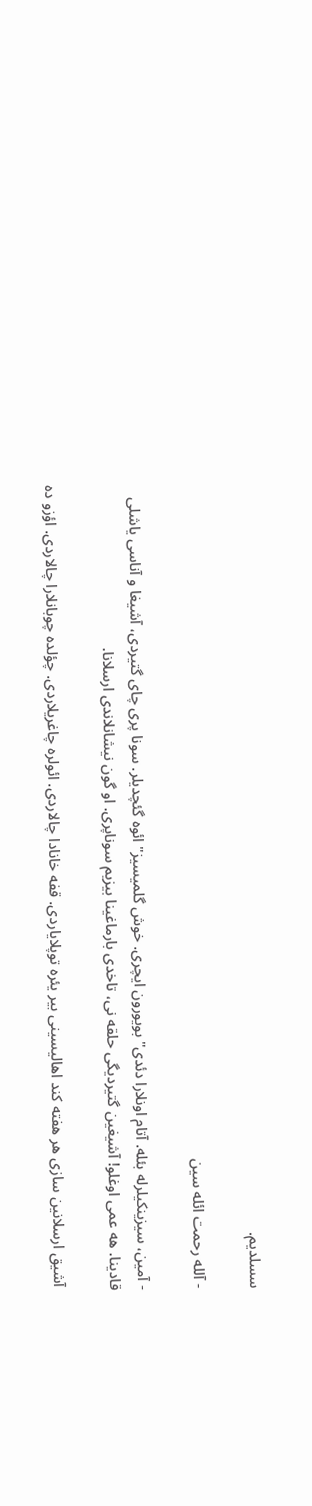سسلدیم.

- آلله رحمت ائله سین

- آمین، سیزینکیلرله بئله. آتام اونلارا دئدی" بویورون ایچری. خوش گلمیسیز" ائوه گئچدیلر. سونا پری چای گتیردی، آشیغا و آناسی یاشلی قادینا. هه عمی اوغلو! آشیغین گتیردیگی حلقه نی، تاخدی بارماغینا بیزیم سوناپری. او گون نیشانلاندی ارسلانا.

 آشیق ارسلانین سازی هر هفته کند اهالیسینی بیر یئره توپلایاردی. قفه خانادا چالاردی. ائولره چاغریلاردی. چؤلده چوبانلارا چالاردی. اؤزو ده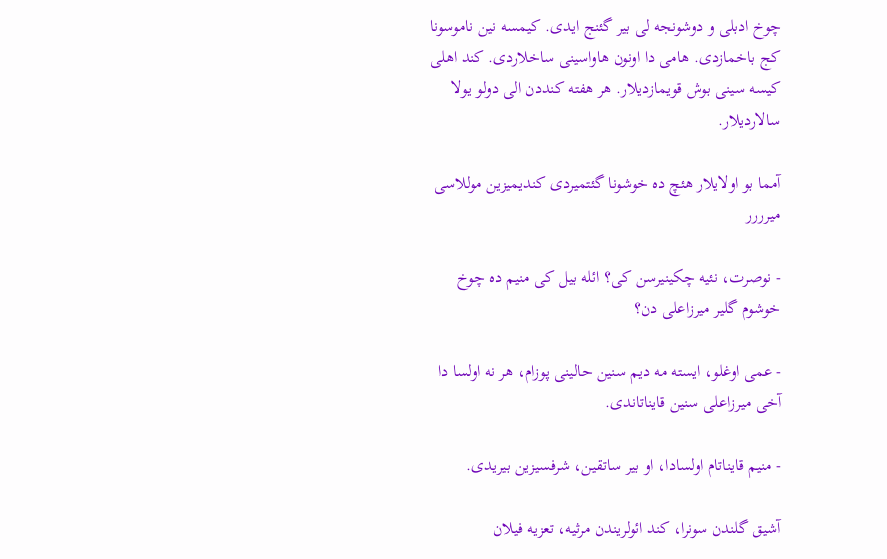چوخ ادبلی و دوشونجه لی بیر گئنج ایدی. کیمسه نین ناموسونا کج باخمازدی. هامی دا اونون هاواسینی ساخلاردی. کند اهلی کیسه سینی بوش قویمازدیلار. هر هفته کنددن الی دولو یولا سالاردیلار.

آمما بو اولایلار هئچ ده خوشونا گئتمیردی کندیمیزین موللاسی میرررر

- نوصرت، نئیه چکینیرسن کی؟ ائله بیل کی منیم ده چوخ خوشوم گلیر میرزاعلی دن؟

- عمی اوغلو، ایسته مه دیم سنین حالینی پوزام، هر نه اولسا دا آخی میرزاعلی سنین قایناتاندی.

- منیم قایناتام اولسادا، او بیر ساتقین، شرفسیزین بیریدی.

آشیق گلندن سونرا، کند ائولریندن مرثیه، تعزیه فیلان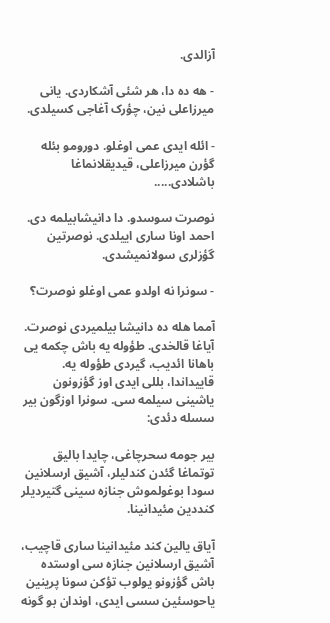آزالدی.

- هه ده دا، هر شئی آشکاردی. یانی میرزاعلی نین، چؤرک آغاجی کسیلدی.

- ائله ایدی عمی اوغلو. دورومو بئله گؤرن میرزاعلی، قیدیقلانماغا باشلادی.....

نوصرت سوسدو. دا دانیشابیلمه دی. احمد اونا ساری اییلدی. نوصرتین گؤزلری سولانمیشدی.

- سونرا نه اولدو عمی اوغلو نوصرت؟

آمما هله ده دانیشا بیلمیردی نوصرت. آیاغا قالخدی. طؤوله یه باش چکمه یی باهانا ائدیب، گیردی طؤوله یه. قاییداندا، بللی ایدی اوز گؤزونون یاشینی سیلمه سی. سونرا اوزگون بیر سسله دئدی:

بیر جومه سحرچاغی، چایدا بالیق توتماغا گئدن کندلیلر، آشیق ارسلانین سودا بوغولموش جنازه سینی گتیردیلر کنددین مئیدانینا.

آیاق یالین کند مئیدانینا ساری قاچیب، آشیق ارسلانین جنازه سی اوستده باش گؤزونو یولوب تؤکن سونا پرینین یاحوسئین سسی ایدی، اوندان بو گونه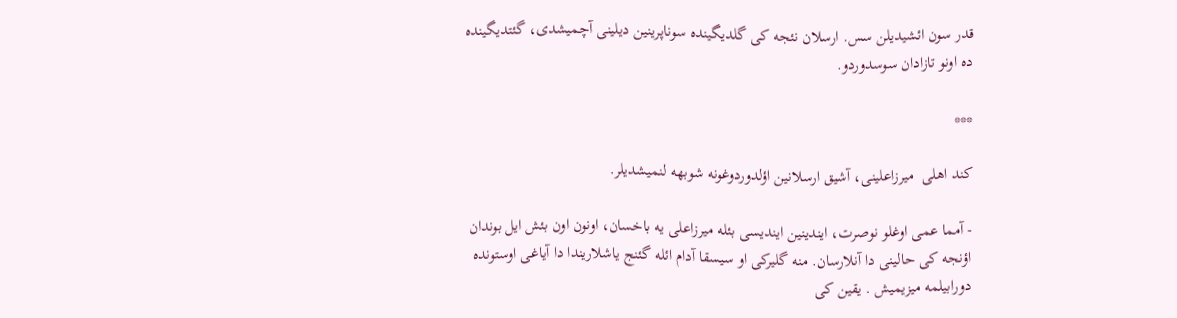قدر سون ائشیدیلن سس. ارسلان نئجه کی گلدیگینده سوناپرینین دیلینی آچمیشدی، گئتدیگینده ده اونو تازادان سوسدوردو.

***

کند اهلی  میرزاعلینی، آشیق ارسلانین اؤلدوردوغونه شوبهه لنمیشدیلر.

- آمما عمی اوغلو نوصرت، ایندینین ایندیسی بئله میرزاعلی یه باخسان، اونون اون بئش ایل بوندان اؤنجه کی حالینی دا آنلارسان. منه گلیرکی او سیسقا آدام ائله گئنج یاشلاریندا دا آیاغی اوستونده دورابیلمه میزیمیش . یقین کی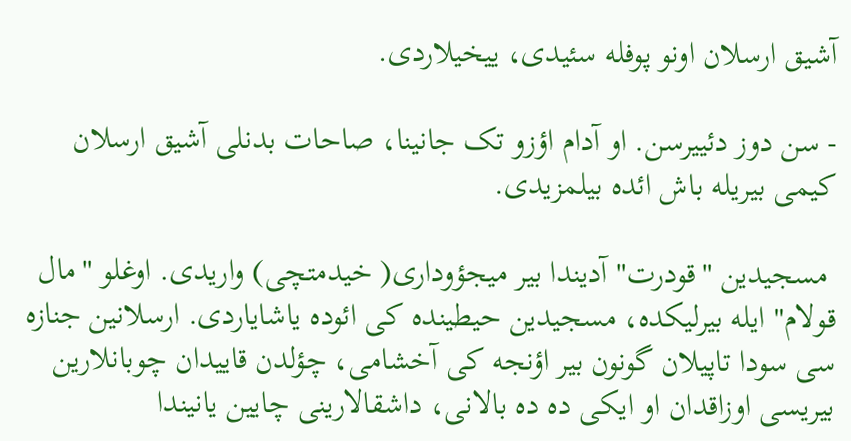آشیق ارسلان اونو پوفله سئیدی، ییخیلاردی.

- سن دوز دئییرسن. او آدام اؤزو تک جانینا، صاحات بدنلی آشیق ارسلان کیمی بیریله باش ائده بیلمزیدی.

 مسجیدین "قودرت" آدیندا بیر میجؤوداری( خیدمتچی) واریدی. اوغلو "مال قولام" ایله بیرلیکده، مسجیدین حیطینده کی ائوده یاشایاردی. ارسلانین جنازه سی سودا تاپیلان گونون بیر اؤنجه کی آخشامی، چؤلدن قاییدان چوبانلارین بیریسی اوزاقدان او ایکی ده ده بالانی، داشقالارینی چایین یانیندا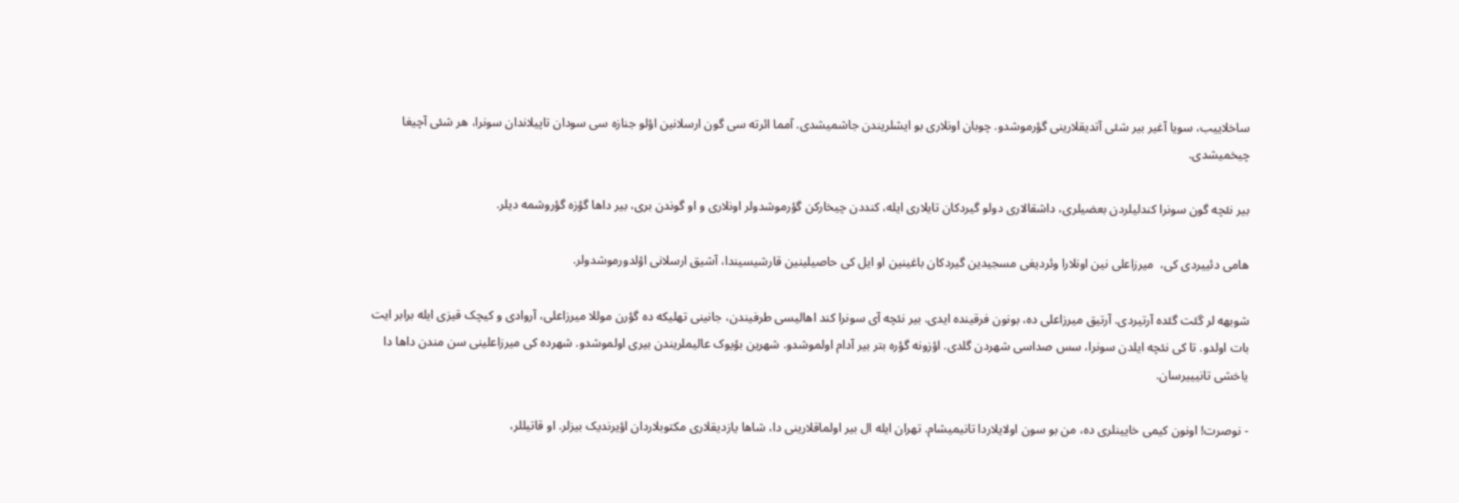ساخلاییب، سویا آغیر بیر شئی آتدیقلارینی گؤرموشدو. چوبان اونلاری بو ایشلریندن جاشمیشدی. آمما ائرته سی گون ارسلانین اؤلو جنازه سی سودان تاپیلاندان سونرا، هر شئی آچیغا چیخمیشدی.

بیر نئچه گون سونرا کندلیلردن بعضیلری، داشقالاری دولو گیردکان تایلاری ایله، کنددن چیخارکن گؤرموشدولر اونلاری و او گوندن بری، بیر داها گؤزه گؤروشمه دیلر.

هامی دئییردی کی،  میرزاعلی نین اونلارا وئردیغی مسجیدین گیردکان باغینین او ایل کی حاصیلینین قارشیسیندا، آشیق ارسلانی اؤلدورموشدولر.

شوبهه لر گئت گئده آرتیردی. آرتیق میرزاعلی ده، بونون فرقینده ایدی. بیر نئچه آی سونرا کند اهالیسی طرفیندن، جانینی تهلیکه ده گؤرن موللا میرزاعلی، آروادی و کیچک قیزی ایله برابر ایت بات اولدو. تا کی نئچه ایلدن سونرا، سس صداسی شهردن گلدی. اؤزونه گؤره بتر بیر آدام اولموشدو. شهرین بؤیوک عالیملریندن بیری اولموشدو. شهرده کی میرزاعلینی سن مندن داها دا یاخشی تانیییرسان.

- نوصرت! اونون کیمی خایینلری ده، من بو سون اولایلاردا تانیمیشام. تهران ایله ال بیر اولماقلارینی دا، شاها یازدیقلاری مکتوبلاردان اؤیرندیک بیزلر. او قاتیللر،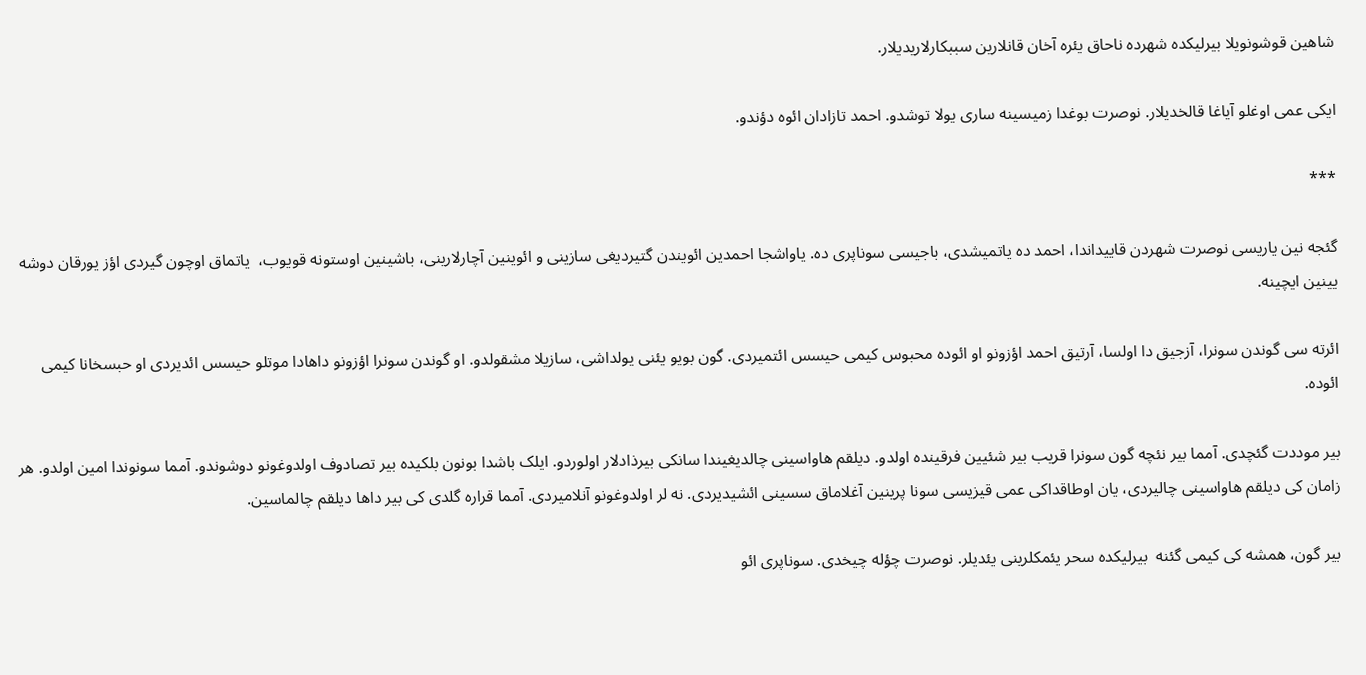شاهین قوشونویلا بیرلیکده شهرده ناحاق یئره آخان قانلارین سببکارلاریدیلار.

ایکی عمی اوغلو آیاغا قالخدیلار. نوصرت بوغدا زمیسینه ساری یولا توشدو. احمد تازادان ائوه دؤندو.

***

گئجه نین یاریسی نوصرت شهردن قاییداندا، احمد ده یاتمیشدی، باجیسی سوناپری ده. یاواشجا احمدین ائویندن گتیردیغی سازینی و ائوینین آچارلارینی، باشینین اوستونه قویوب،  یاتماق اوچون گیردی اؤز یورقان دوشه یینین ایچینه.

ائرته سی گوندن سونرا، آزجیق دا اولسا، آرتیق احمد اؤزونو او ائوده محبوس کیمی حیسس ائتمیردی. گون بویو یئنی یولداشی، سازیلا مشقولدو. او گوندن سونرا اؤزونو داهادا موتلو حیسس ائدیردی او حبسخانا کیمی ائوده.

بیر موددت گئچدی. آمما بیر نئچه گون سونرا قریب بیر شئیین فرقینده اولدو. دیلقم هاواسینی چالدیغیندا سانکی بیرذادلار اولوردو. ایلک باشدا بونون بلکیده بیر تصادوف اولدوغونو دوشوندو. آمما سونوندا امین اولدو. هر زامان کی دیلقم هاواسینی چالیردی، یان اوطاقداکی عمی قیزیسی سونا پرینین آغلاماق سسینی ائشیدیردی. نه لر اولدوغونو آنلامیردی. آمما قراره گلدی کی بیر داها دیلقم چالماسین.

بیر گون، همشه کی کیمی گئنه  بیرلیکده سحر یئمکلرینی یئدیلر. نوصرت چؤله چیخدی. سوناپری ائو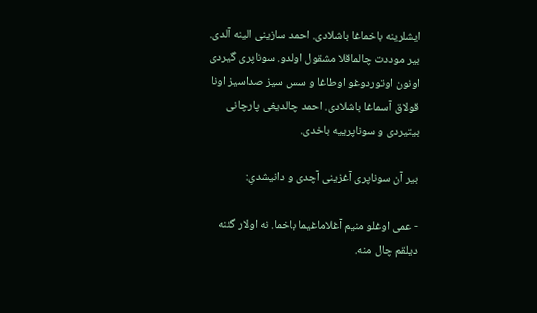ایشلرینه باخماغا باشلادی. احمد سازینی الینه آلدی. بیر موددت چالماقلا مشقول اولدو. سوناپری گیردی اونون اوتوردوغو اوطاغا و سس سیز صداسیز اونا قولاق آسماغا باشلادی. احمد چالدیغی پارچانی بیتیردی و سوناپرییه باخدی.

بیر آن سوناپری آغزینی آچدی و دانیشدیِ:

- عمی اوغلو منیم آغلاماغیما باخما. نه اولار گئنه دیلقم چال منه.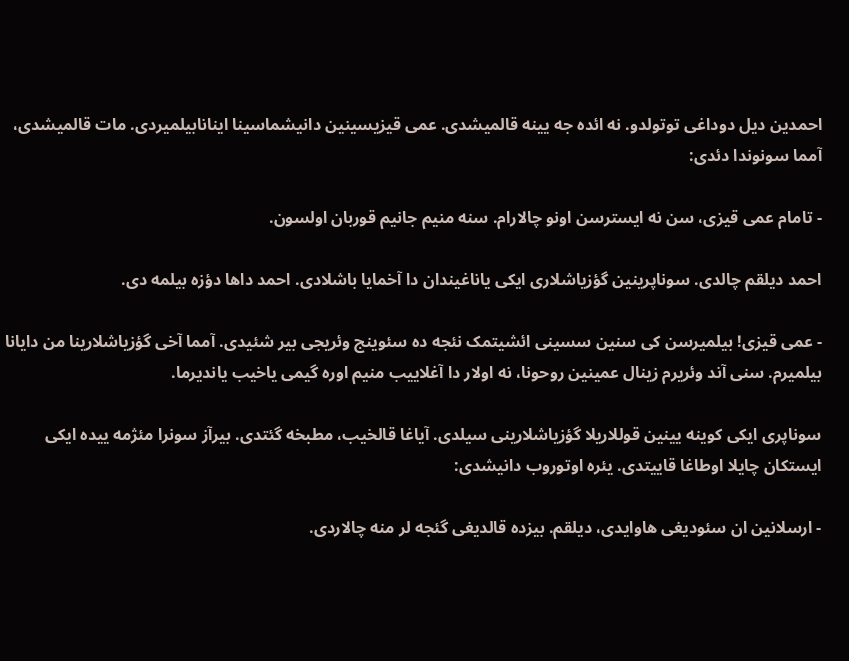احمدین دیل دوداغی توتولدو. نه ائده جه یینه قالمیشدی. عمی قیزیسینین دانیشماسینا اینانابیلمیردی. مات قالمیشدی، آمما سونوندا دئدی:

- تامام عمی قیزی، سن نه ایسترسن اونو چالارام. سنه منیم جانیم قوربان اولسون.

احمد دیلقم چالدی. سوناپرینین گؤزیاشلاری ایکی یاناغیندان دا آخمایا باشلادی. احمد داها دؤزه بیلمه دی.

- عمی قیزی! بیلمیرسن کی سنین سسینی ائشیتمک نئجه ده سئوینج وئریجی بیر شئیدی. آمما آخی گؤزیاشلارینا من دایانا بیلمیرم. سنی آند وئریرم زینال عمینین روحونا، نه اولار دا آغلاییب منیم اوره گیمی یاخیب یاندیرما.

سوناپری ایکی کوینه یینین قوللاریلا گؤزیاشلارینی سیلدی. آیاغا قالخیب، مطبخه گئتدی. بیرآز سونرا مئژمه ییده ایکی ایستکان چایلا اوطاغا قاییتدی. یئره اوتوروب دانیشدی:

- ارسلانین ان سئودیغی هاوایدی، دیلقم. بیزده قالدیغی گئجه لر منه چالاردی.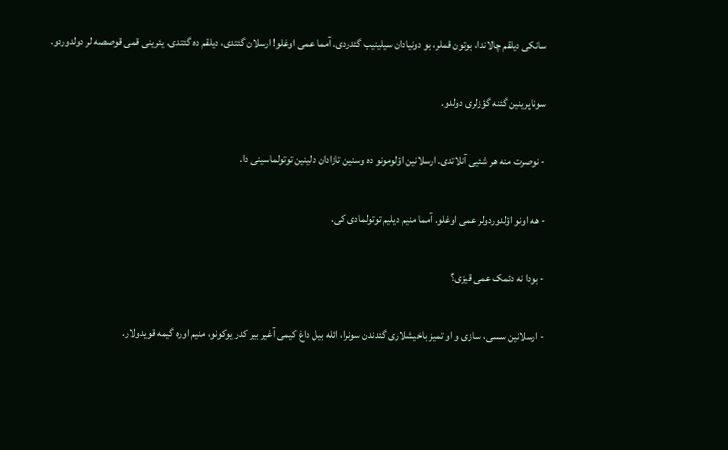سانکی دیلقم چالاندا، بوتون قملر، بو دونیادان سیلینیب گئدردی. آمما عمی اوغلو! ارسلان گئتدی، دیلقم ده گئتدی. یئرینی قمی قوصصه لر دولدوردو.

سوناپرینین گئنه گؤزلری دولدو.

- نوصرت منه هر شئیی آنلاتدی. ارسلانین اؤلومونو ده وسنین تازادان دلینین توتولماسینی دا.

- هه اونو اؤلدوردولر عمی اوغلو. آمما منیم دیلیم توتولمادی کی.

- بودا نه دئمک عمی قیزی؟

- ارسلانین سسی، سازی و او تمیز باخیشلاری گئدندن سونرا، ائله بیل داغ کیمی آغیر بیر کدر یوکونو، منیم اوره گیمه قویدولار.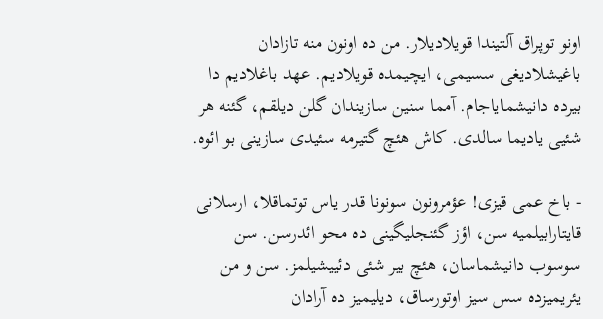اونو توپراق آلتیندا قویلادیلار. من ده اونون منه تازادان باغیشلادیغی سسیمی، ایچیمده قویلادیم. عهد باغلادیم دا بیرده دانیشمایاجام. آمما سنین سازیندان گلن دیلقم، گئنه هر شئیی یادیما سالدی. کاش هئچ گتیرمه سئیدی سازینی بو ائوه.

- باخ عمی قیزی! عؤمرونون سونونا قدر یاس توتماقلا، ارسلانی قایتارابیلمیه سن، اؤز گئنجلیگینی ده محو ائدرسن. سن سوسوب دانیشماسان، هئچ بیر شئی دئییشیلمز. سن و من یئریمیزده سس سیز اوتورساق، دیلیمیز ده آرادان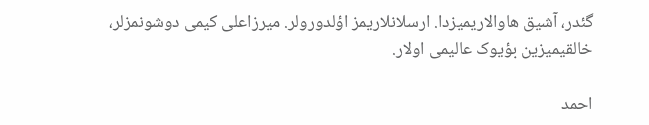گئدر، آشیق هاوالاریمیزدا. ارسلانلاریمز اؤلدورولر. میرزاعلی کیمی دوشونمزلر، خالقیمیزین بؤیوک عالیمی اولار.

احمد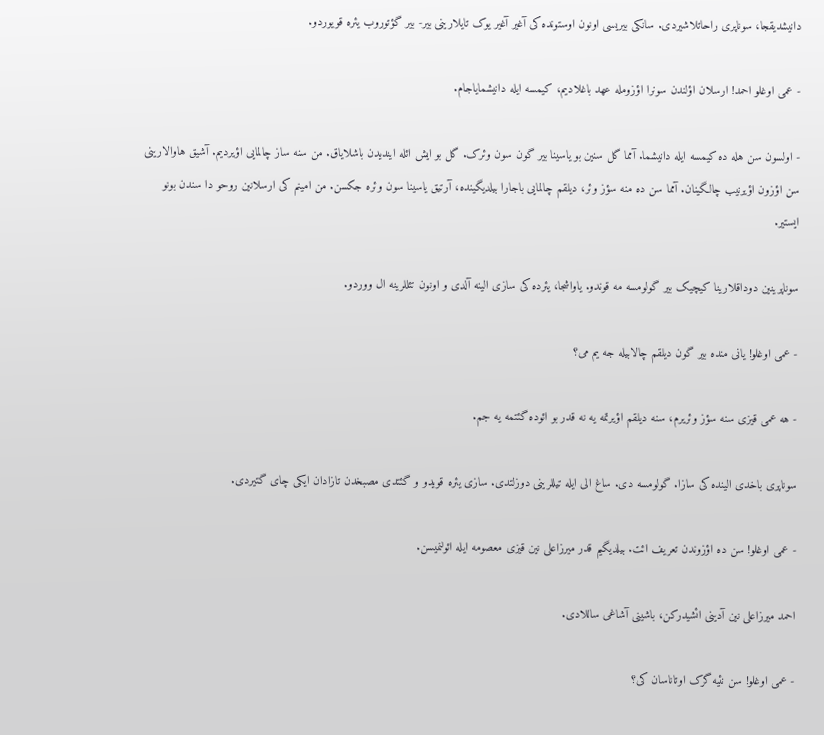دانیشدیقجا، سوناپری راحاتلاشیردی. سانکی بیریسی اونون اوستونده کی آغیر آغیر یوک تایلارینی بیر- بیر گؤتوروب یئره قویوردو.

- عمی اوغلو احمد! ارسلان اؤلندن سونرا اؤزومله عهد باغلادیم، کیمسه ایله دانیشمایاجام.

- اولسون سن هله ده کیمسه ایله دانیشما. آمما گل سنین بو یاسینا بیر گون سون وئرک. گل بو ایش ائله ایندیدن باشلایاق. من سنه ساز چالمایی اؤیردیم. آشیق هاوالارینی سن اؤزون اؤیرنیب چالگینان. آمما سن ده منه سؤز وئر، دیلقم چالمایی باجارا بیلدیگینده، آرتیق یاسینا سون وئره جکسن. من امینم کی ارسلانین روحو دا سندن بونو ایستیر.

سوناپرینین دوداقلارینا کیچیک بیر گولومسه مه قوندو. یاواشجا، یئرده کی سازی الینه آلدی و اونون تئللرینه ال ووردو.

- عمی اوغلو! یانی منده بیر گون دیلقم چالابیله جه یم می؟

- هه عمی قیزی سنه سؤز وئریرم، سنه دیلقم اؤیرتمه یه نه قدر بو ائوده گئتمه یه جم.

سوناپری باخدی الینده کی سازا. گولومسه دی. ساغ الی ایله تیللرینی دوزلتدی. سازی یئره قویدو و گئتدی مصبخدن تازادان ایکی چای گتیردی.

- عمی اوغلو! سن ده اؤزوندن تعریف ائت. بیلدیگیم قدر میرزاعلی نین قیزی معصومه ایله ائولنمیسن.

احمد میرزاعلی نین آدینی ائشیدرکن، باشینی آشاغی ساللادی.

- عمی اوغلو! سن نئیه گرک اوتاناسان کی؟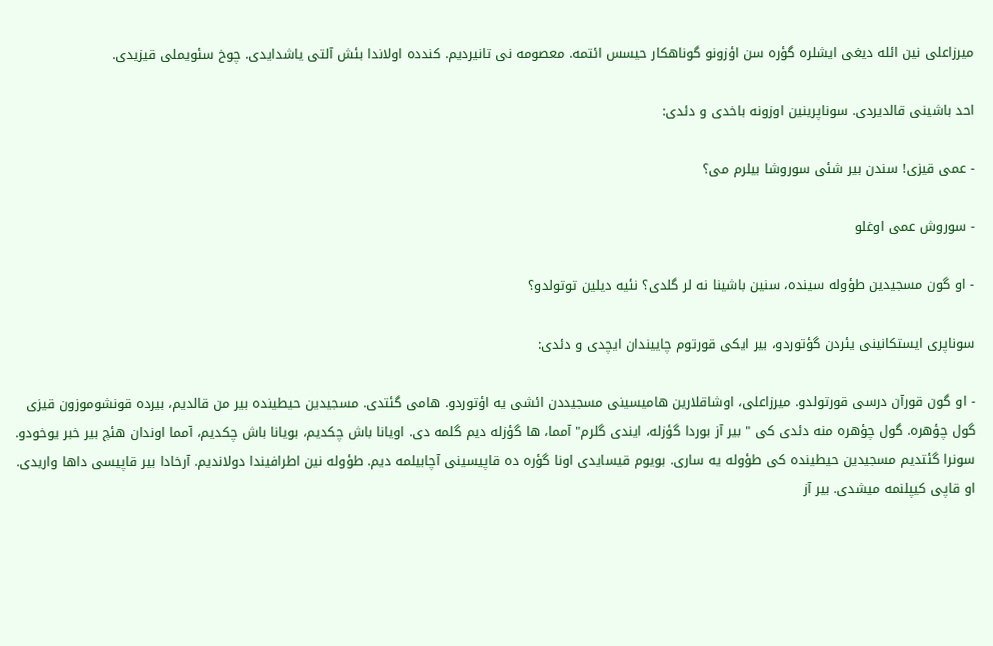میرزاعلی نین ائله دیغی ایشلره گؤره سن اؤزونو گوناهکار حیسس ائتمه. معصومه نی تانیردیم. کندده اولاندا بئش آلتی یاشدایدی. چوخ سئویملی قیزیدی.

احد باشینی قالدیردی. سوناپرینین اوزونه باخدی و دئدی:

- عمی قیزی! سندن بیر شئی سوروشا بیلرم می؟

- سوروش عمی اوغلو

- او گون مسجیدین طؤوله سینده، سنین باشینا نه لر گلدی؟ نئیه دیلین توتولدو؟

سوناپری ایستکانینی یئردن گؤتوردو، بیر ایکی قورتوم چاییندان ایچدی و دئدی:

- او گون قورآن درسی قورتولدو. میرزاعلی، اوشاقلارین هامیسینی مسجیددن ائشی یه اؤتوردو. هامی گئتدی. مسجیدین حیطینده بیر من قالدیم، بیرده قونشوموزون قیزی گول چؤهره. گول چؤهره منه دئدی کی " بیر آز بوردا گؤزله، ایندی گلرم" آمما، ها گؤزله دیم گلمه دی. اویانا باش چکدیم، بویانا باش چکدیم، آمما اوندان هئچ بیر خبر یوخودو. سونرا گئتدیم مسجیدین حیطینده کی طؤوله یه ساری. بویوم قیسایدی اونا گؤره ده قاپیسینی آچابیلمه دیم. طؤوله نین اطرافیندا دولاندیم. آرخادا بیر قاپیسی داها واریدی. او قاپی کیپلنمه میشدی. بیر آز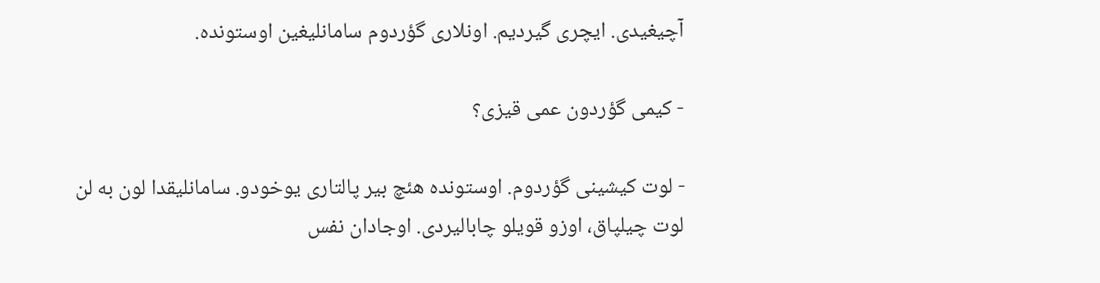آچیغیدی. ایچری گیردیم. اونلاری گؤردوم سامانلیغین اوستونده.

- کیمی گؤردون عمی قیزی؟

- لوت کیشینی گؤردوم. اوستونده هئچ بیر پالتاری یوخودو. سامانلیقدا لون به لن لوت چیلپاق، اوزو قویلو چابالیردی. اوجادان نفس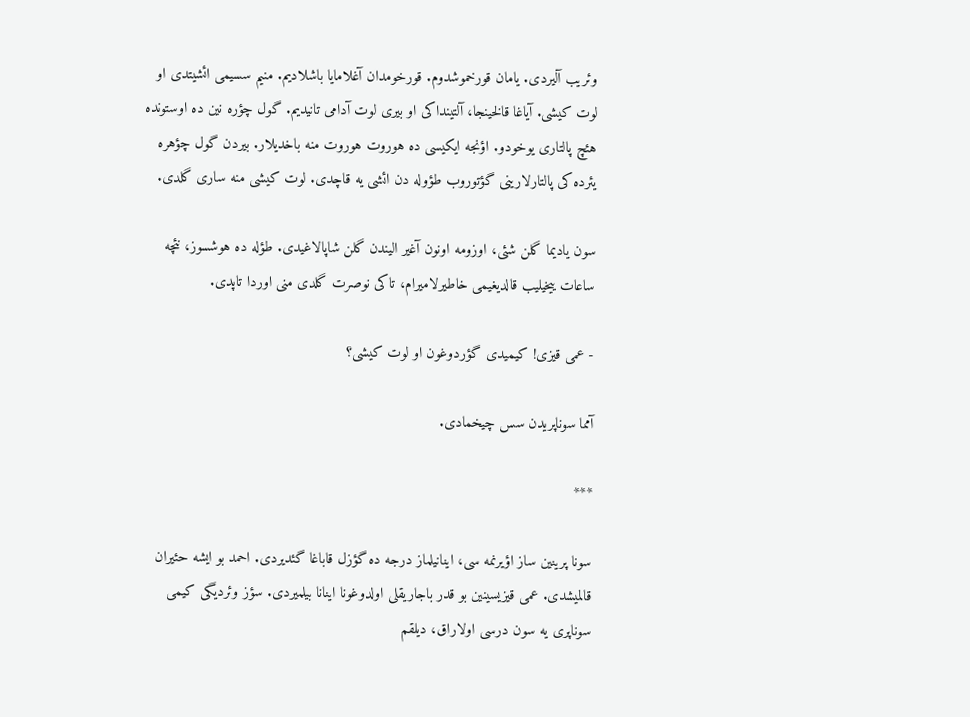وئریب آلیردی. یامان قورخموشدوم. قورخومدان آغلامایا باشلادیم. منیم سسیمی ائشیتدی او لوت کیشی. آیاغا قالخینجا، آلتینداکی او بیری لوت آدامی تانیدیم. گول چؤره نین ده اوستونده هئچ پالتاری یوخودو. اؤنجه ایکیسی ده هوروت هوروت منه باخدیلار. بیردن گول چؤهره یئرده کی پالتارلارینی گؤتوروب طؤوله دن ائشی یه قاچدی. لوت کیشی منه ساری گلدی.

سون یادیما گلن شئی، اوزومه اونون آغیر الیندن گلن شاپالاغیدی. طؤله ده هوشسوز، نئچه ساعات ییخیلیب قالدیغیمی خاطیرلامیرام، تاکی نوصرت گلدی منی اوردا تاپدی.

- عمی قیزی! کیمیدی گؤردوغون او لوت کیشی؟

آمما سوناپریدن سس چیخمادی.

***

سونا پرینین ساز اؤیرنمه سی، اینانیلماز درجه ده گؤزل قاباغا گئدیردی. احمد بو ایشه حئیران قالمیشدی. عمی قیزیسینین بو قدر باجاریقلی اولدوغونا اینانا بیلمیردی. سؤز وئردیگی کیمی سوناپری یه سون درسی اولاراق، دیلقم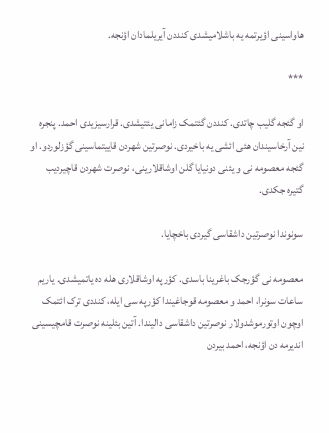هاواسینی اؤیرتمه یه باشلامیشدی کنددن آیریلمادان اؤنجه.

***

او گئجه گلیب چاتدی. کنددن گئتمک زامانی یئتیشدی. قرارسیزیدی احمد. پنجره نین آرخاسیندان هئی ائشی یه باخیردی. نوصرتین شهردن قاییتماسینی گؤزلوردو. او گئجه معصومه نی و یئنی دونیایا گلن اوشاقلارینی، نوصرت شهردن قاچیردیب گتیره جکدی.

سونوندا نوصرتین داشقاسی گیردی باخچایا.

معصومه نی گؤرجک باغرینا باسدی. کؤرپه اوشاقلاری هله ده یاتمیشدی. یاریم ساعات سونرا، احمد و معصومه قوجاغیندا کؤرپه سی ایله، کنددی ترک ائتمک اوچون اوتورموشدولار نوصرتین داشقاسی دالیندا. آتین بئلینه نوصرت قامچیسینی اندیرمه دن اؤنجه، احمد بیردن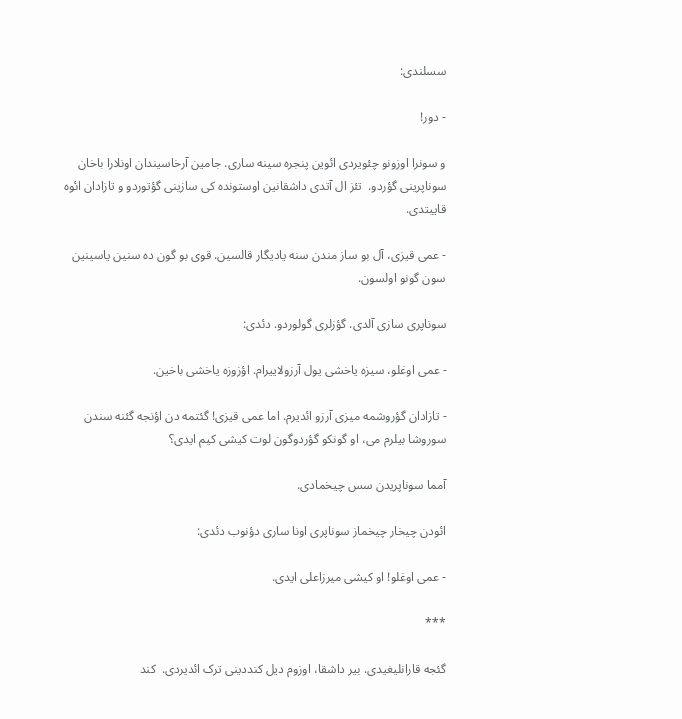سسلندی:

- دور!

و سونرا اوزونو چئویردی ائوین پنجره سینه ساری. جامین آرخاسیندان اونلارا باخان سوناپرینی گؤردو.  تئز ال آتدی داشقانین اوستونده کی سازینی گؤتوردو و تازادان ائوه قاییتدی.

- عمی قیزی، آل بو ساز مندن سنه یادیگار قالسین. قوی بو گون ده سنین یاسینین سون گونو اولسون.

سوناپری سازی آلدی. گؤزلری گولوردو. دئدی:

- عمی اوغلو، سیزه یاخشی یول آرزولاییرام. اؤزوزه یاخشی باخین.

- تازادان گؤروشمه میزی آرزو ائدیرم. اما عمی قیزی! گئتمه دن اؤنجه گئنه سندن سوروشا بیلرم می، او گونکو گؤردوگون لوت کیشی کیم ایدی؟

آمما سوناپریدن سس چیخمادی.

ائودن چیخار چیخماز سوناپری اونا ساری دؤنوب دئدی:

- عمی اوغلو! او کیشی میرزاعلی ایدی.

***

گئجه قارانلیغیدی. بیر داشقا، اوزوم دیل کنددینی ترک ائدیردی.  کند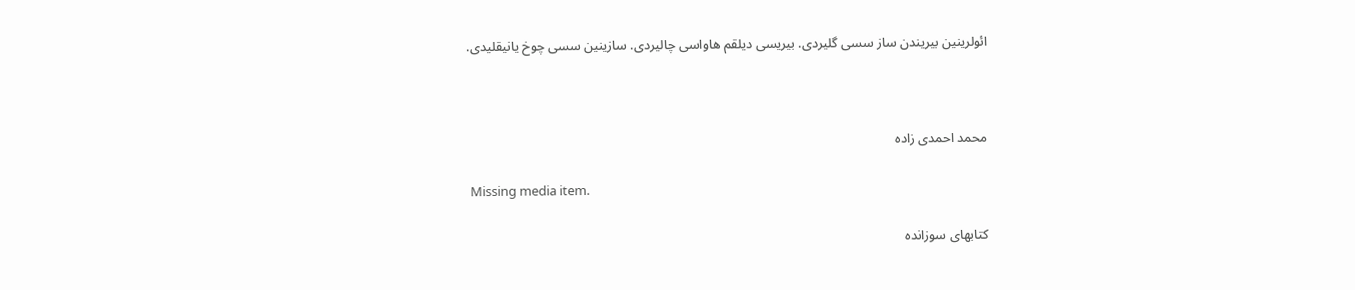ائولرینین بیریندن ساز سسی گلیردی. بیریسی دیلقم هاواسی چالیردی. سازینین سسی چوخ یانیقلیدی.



محمد احمدی زاده

 Missing media item.

کتابهای سوزانده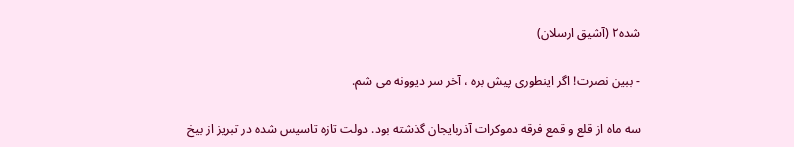شده۲ (آشیق ارسلان)

- ببین نصرت! اگر اینطوری پیش بره ، آخر سر دیوونه می شم.

سه ماه از قلع و قمع فرقه دموکرات آذربایجان گذشته بود. دولت تازه تاسیس شده در تبریز از بیخ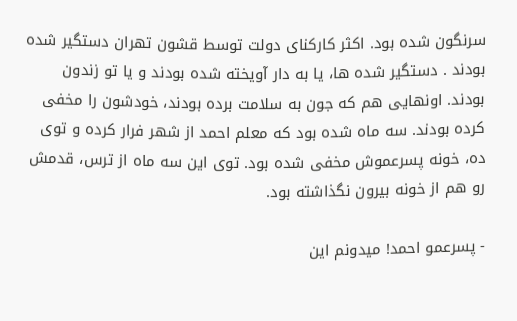سرنگون شده بود. اکثر کارکنای دولت توسط قشون تهران دستگیر شده بودند . دستگیر شده ها، یا به دار آویخته شده بودند و یا تو زندون  بودند. اونهایی هم که جون به سلامت برده بودند، خودشون را مخفی کرده بودند. سه ماه شده بود که معلم احمد از شهر فرار کرده و توی ده، خونه پسرعموش مخفی شده بود. توی این سه ماه از ترس، قدمش رو هم از خونه بیرون نگذاشته بود.

- پسرعمو احمد! میدونم این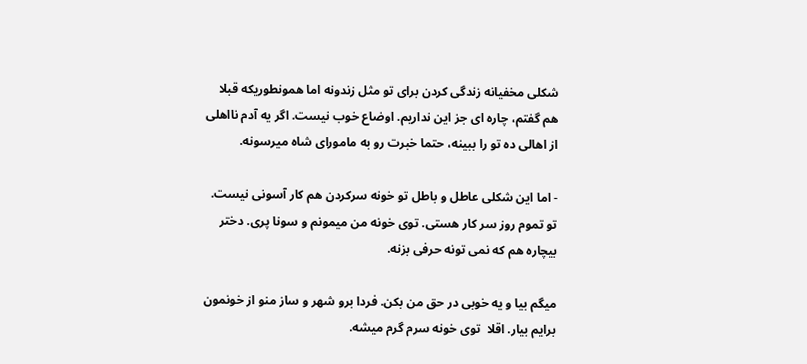شکلی مخفیانه زندگی کردن برای تو مثل زندونه اما همونطوریکه قبلا هم گفتم، چاره ای جز این نداریم. اوضاع خوب نیست. اگر یه آدم نااهلی از اهالی ده تو را ببینه، حتما خبرت رو به مامورای شاه میرسونه.

- اما این شکلی عاطل و باطل تو خونه سرکردن هم کار آسونی نیست. تو تموم روز سر کار هستی. توی خونه من میمونم و سونا پری. دختر بیچاره هم که نمی تونه حرفی بزنه.

میگم بیا و یه خوبی در حق من بکن. فردا برو شهر و ساز منو از خونمون برایم بیار. اقلا  توی خونه سرم گرم میشه.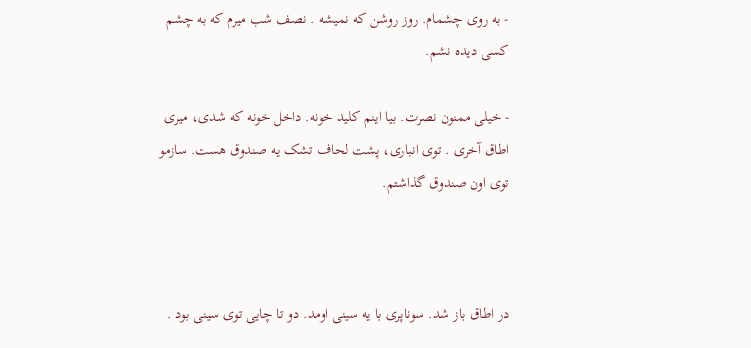- به روی چشمام. روز روشن که نمیشه . نصف شب میرم که به چشم کسی دیده نشم.

- خیلی ممنون نصرت. بیا اینم کلید خونه. داخل خونه که شدی، میری اطاق آخری . توی انباری، پشت لحاف تشک یه صندوق هست. سازمو توی اون صندوق گذاشتم.



در اطاق باز شد. سوناپری با یه سینی اومد. دو تا چایی توی سینی بود .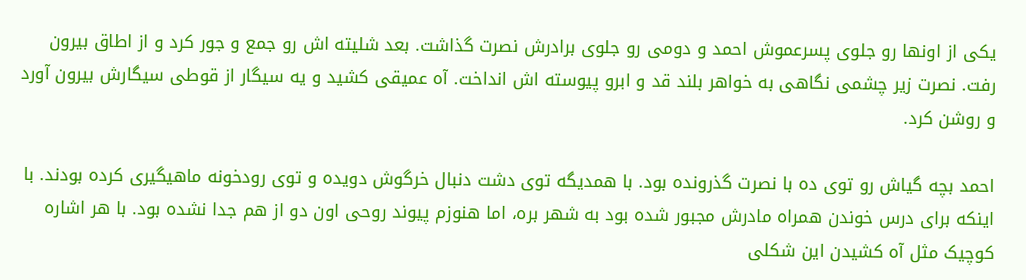یکی از اونها رو جلوی پسرعموش احمد و دومی رو جلوی برادرش نصرت گذاشت. بعد شلیته اش رو جمع و جور کرد و از اطاق بیرون رفت. نصرت زیر چشمی نگاهی به خواهر بلند قد و ابرو پیوسته اش انداخت. آه عمیقی کشید و یه سیگار از قوطی سیگارش بیرون آورد و روشن کرد.

احمد بچه گیاش رو توی ده با نصرت گذرونده بود. با همدیگه توی دشت دنبال خرگوش دویده و توی رودخونه ماهیگیری کرده بودند. با اینکه برای درس خوندن همراه مادرش مجبور شده بود به شهر بره، اما هنوزم پیوند روحی اون دو از هم جدا نشده بود. با هر اشاره کوچیک مثل آه کشیدن این شکلی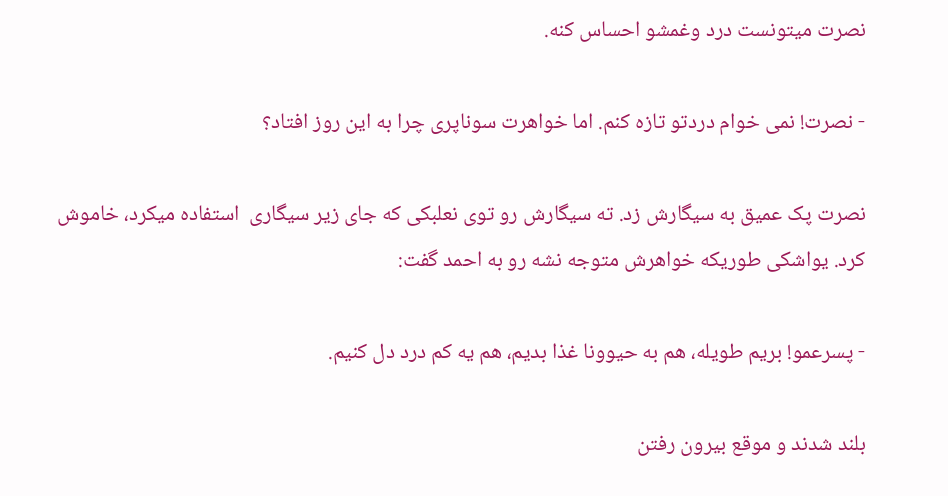نصرت میتونست درد وغمشو احساس کنه.

- نصرت! نمی خوام دردتو تازه کنم. اما خواهرت سوناپری چرا به این روز افتاد؟

نصرت پک عمیق به سیگارش زد. ته سیگارش رو توی نعلبکی که جای زیر سیگاری  استفاده میکرد، خاموش کرد. یواشکی طوریکه خواهرش متوجه نشه رو به احمد گفت:

- پسرعمو! بریم طویله، هم به حیوونا غذا بدیم، هم یه کم درد دل کنیم.

بلند شدند و موقع بیرون رفتن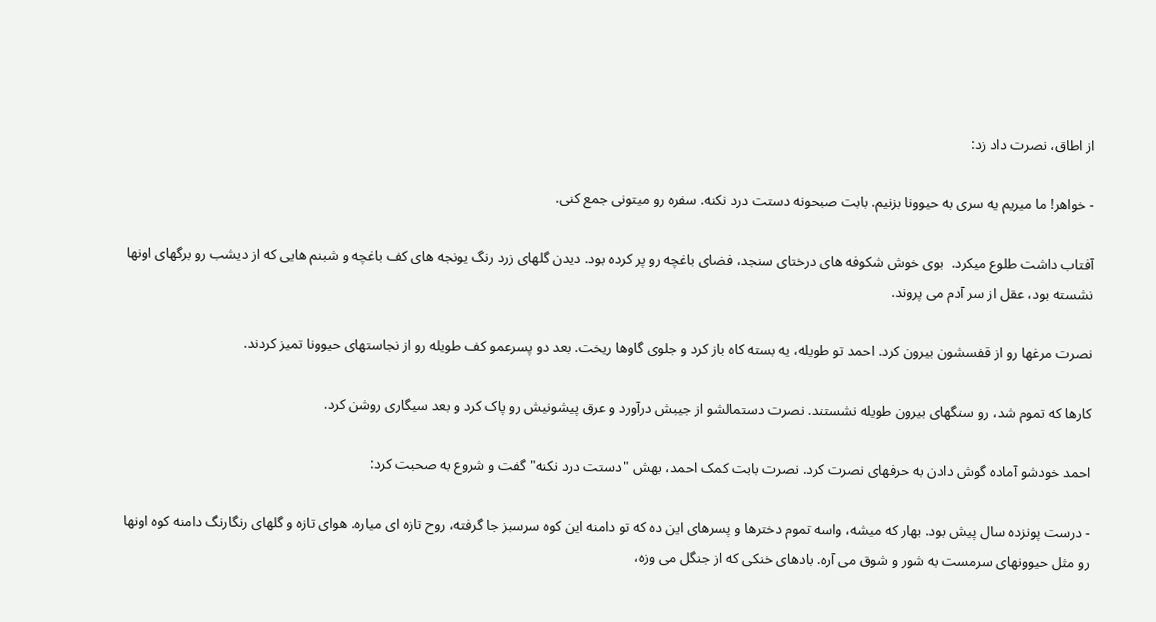از اطاق، نصرت داد زد:

- خواهر! ما میریم یه سری به حیوونا بزنیم. بابت صبحونه دستت درد نکنه. سفره رو میتونی جمع کنی.

آفتاب داشت طلوع میکرد.  بوی خوش شکوفه های درختای سنجد، فضای باغچه رو پر کرده بود. دیدن گلهای زرد رنگ یونجه های کف باغچه و شبنم هایی که از دیشب رو برگهای اونها نشسته بود، عقل از سر آدم می پروند.

نصرت مرغها رو از قفسشون بیرون کرد. احمد تو طویله، یه بسته کاه باز کرد و جلوی گاوها ریخت. بعد دو پسرعمو کف طویله رو از نجاستهای حیوونا تمیز کردند.

کارها که تموم شد، رو سنگهای بیرون طویله نشستند. نصرت دستمالشو از جیبش درآورد و عرق پیشونیش رو پاک کرد و بعد سیگاری روشن کرد.

احمد خودشو آماده گوش دادن به حرفهای نصرت کرد. نصرت بابت کمک احمد، بهش "دستت درد نکنه" گفت و شروع به صحبت کرد:

- درست پونزده سال پیش بود. بهار که میشه، واسه تموم دخترها و پسرهای این ده که تو دامنه این کوه سرسبز جا گرفته، روح تازه ای میاره. هوای تازه و گلهای رنگارنگ دامنه کوه اونها رو مثل حیوونهای سرمست به شور و شوق می آره. بادهای خنکی که از جنگل می وزه،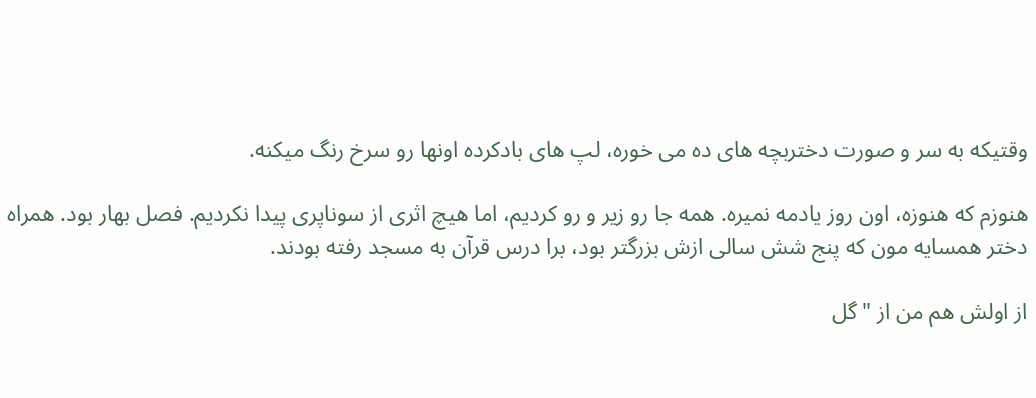وقتیکه به سر و صورت دختربچه های ده می خوره، لپ های بادکرده اونها رو سرخ رنگ میکنه.

هنوزم که هنوزه، اون روز یادمه نمیره. همه جا رو زیر و رو کردیم، اما هیچ اثری از سوناپری پیدا نکردیم. فصل بهار بود. همراه دختر همسایه مون که پنج شش سالی ازش بزرگتر بود، برا درس قرآن به مسجد رفته بودند.

از اولش هم من از "گل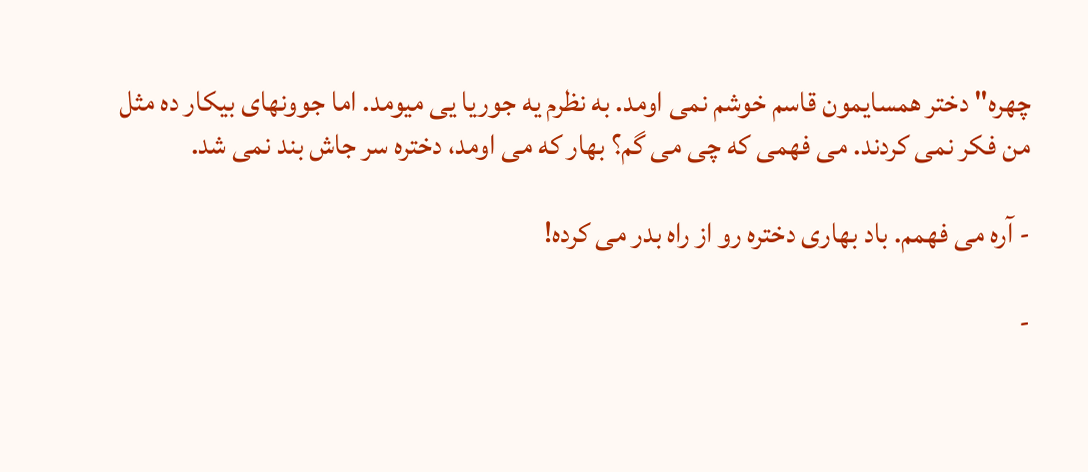چهره" دختر همسایمون قاسم خوشم نمی اومد. به نظرم یه جوریا یی میومد. اما جوونهای بیکار ده مثل من فکر نمی کردند. می فهمی که چی می گم؟ بهار که می اومد، دختره سر جاش بند نمی شد.

- آره می فهمم. باد بهاری دختره رو از راه بدر می کرده!

-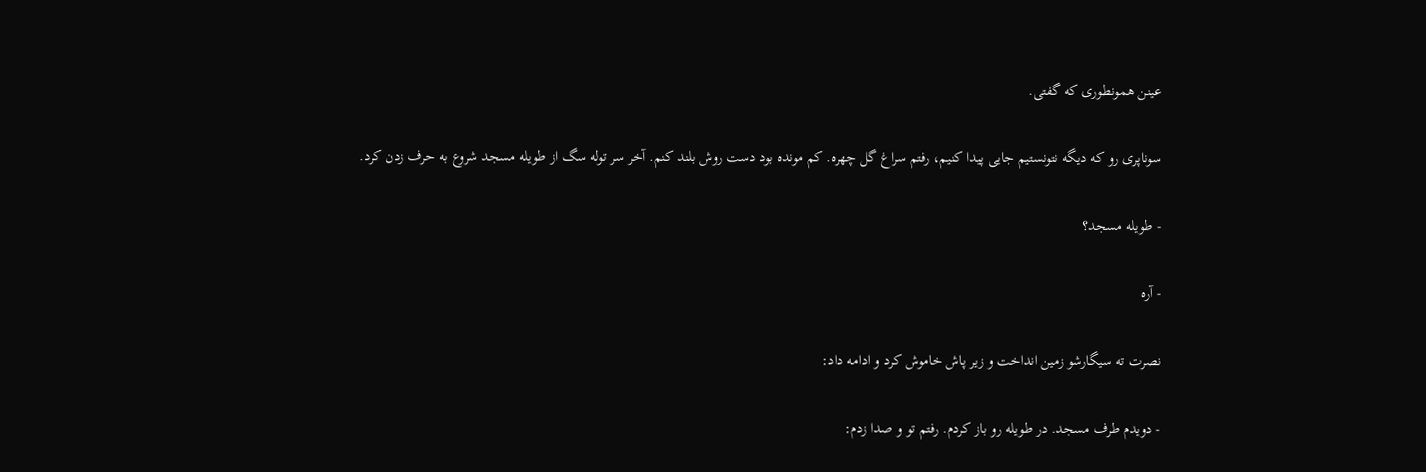عینن همونطوری که گفتی.

سوناپری رو که دیگه نتونستیم جایی پیدا کنیم، رفتم سراغ گل چهره. کم مونده بود دست روش بلند کنم. آخر سر توله سگ از طویله مسجد شروع به حرف زدن کرد.

- طویله مسجد؟

- آره

نصرت ته سیگارشو زمین انداخت و زیر پاش خاموش کرد و ادامه داد:

- دویدم طرف مسجد. در طویله رو باز کردم. رفتم تو و صدا زدم: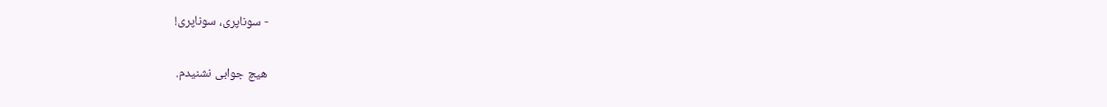- سوناپری، سوناپری!

هیچ جوابی نشنیدم.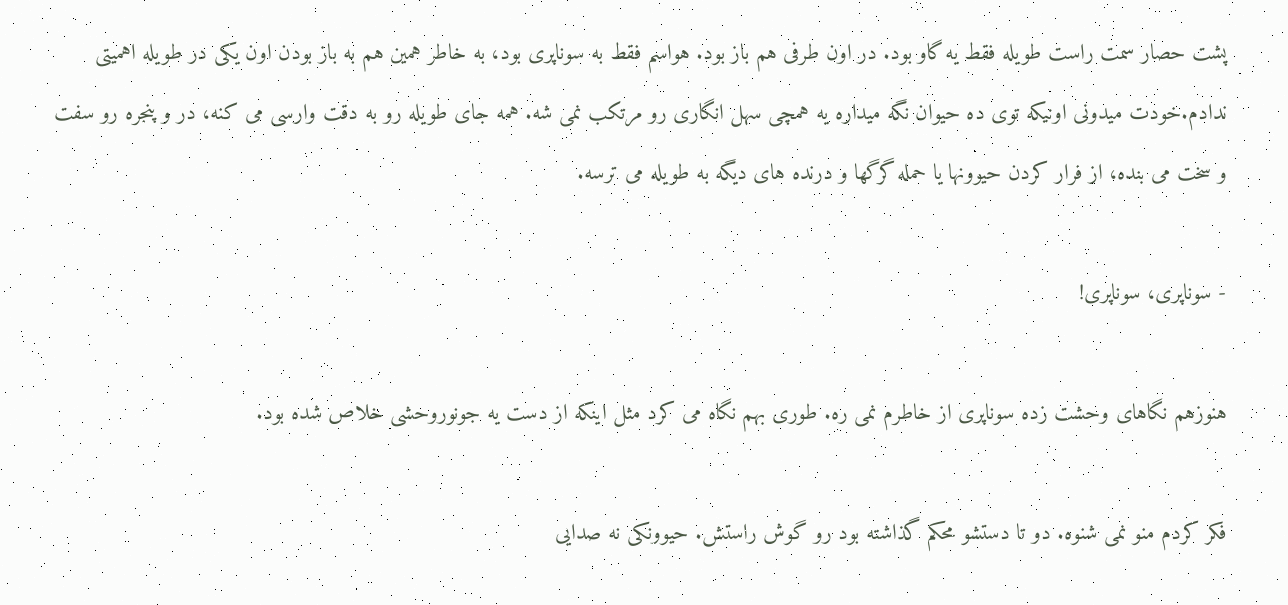پشت حصار سمت راست طویله فقط یه گاو بود. در اون طرفی هم باز بود. هواسم فقط به سوناپری بود، به خاطر همین هم به باز بودن اون یکی در طویله اهمیتی ندادم.خودت میدونی اونیکه توی ده حیوان نگه میداره یه همچی سهل انگاری رو مرتکب نمی شه. همه جای طویله رو به دقت وارسی می کنه، در و پنجره رو سفت و سخت می بنده، از فرار کردن حیوونها یا حمله گرگها و درنده های دیگه به طویله می ترسه.

- سوناپری، سوناپری!

هنوزهم نگاهای وحشت زده سوناپری از خاطرم نمی ره. طوری بهم نگاه می کرد مثل اینکه از دست یه جونوروحشی خلاص شده بود.

فکر کردم منو نمی شنوه. دو تا دستشو محکم گذاشته بود رو گوش راستش. حیوونکی نه صدایی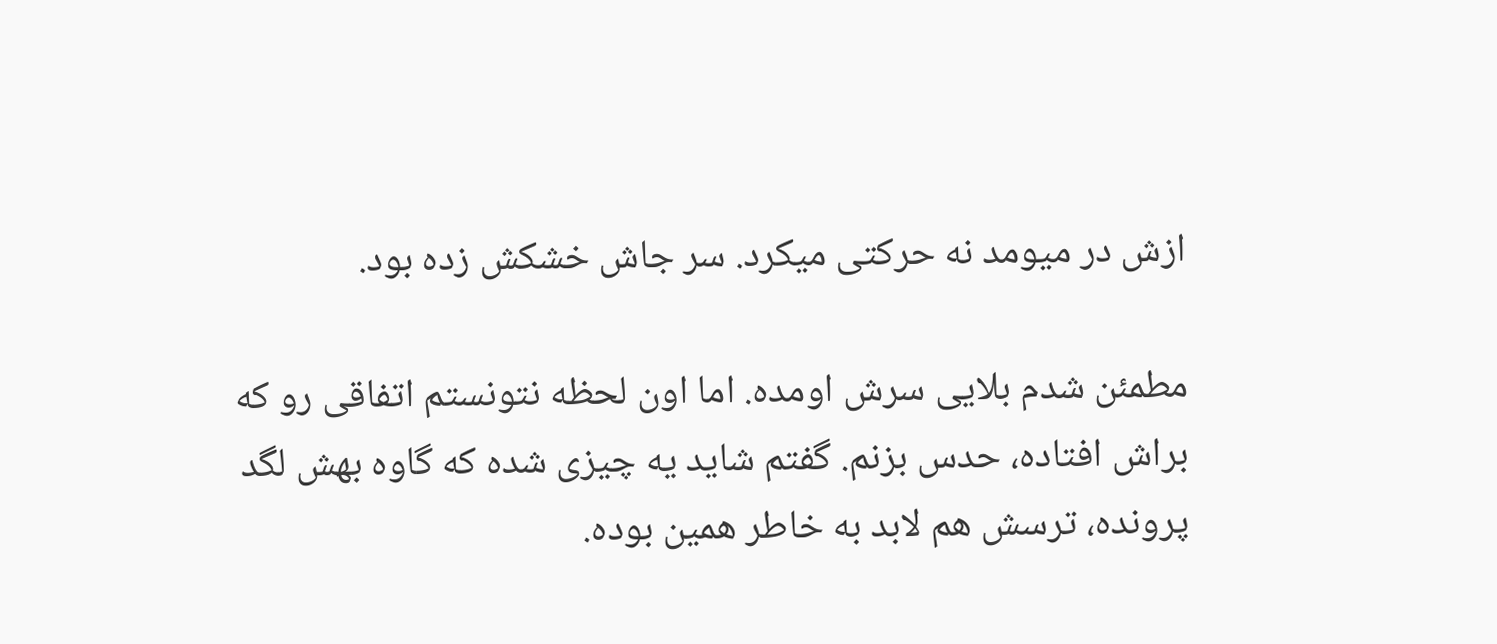ازش در میومد نه حرکتی میکرد. سر جاش خشکش زده بود.

مطمئن شدم بلایی سرش اومده. اما اون لحظه نتونستم اتفاقی رو که براش افتاده، حدس بزنم. گفتم شاید یه چیزی شده که گاوه بهش لگد پرونده، ترسش هم لابد به خاطر همین بوده.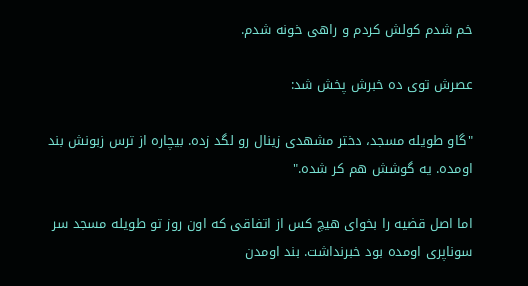خم شدم کولش کردم و راهی خونه شدم.

عصرش توی ده خبرش پخش شد:

"گاو طویله مسجد، دختر مشهدی زینال رو لگد زده. بیچاره از ترس زبونش بند اومده. یه گوشش هم کر شده."

اما اصل قضیه را بخوای هیچ کس از اتفاقی که اون روز تو طویله مسجد سر سوناپری اومده بود خبرنداشت. بند اومدن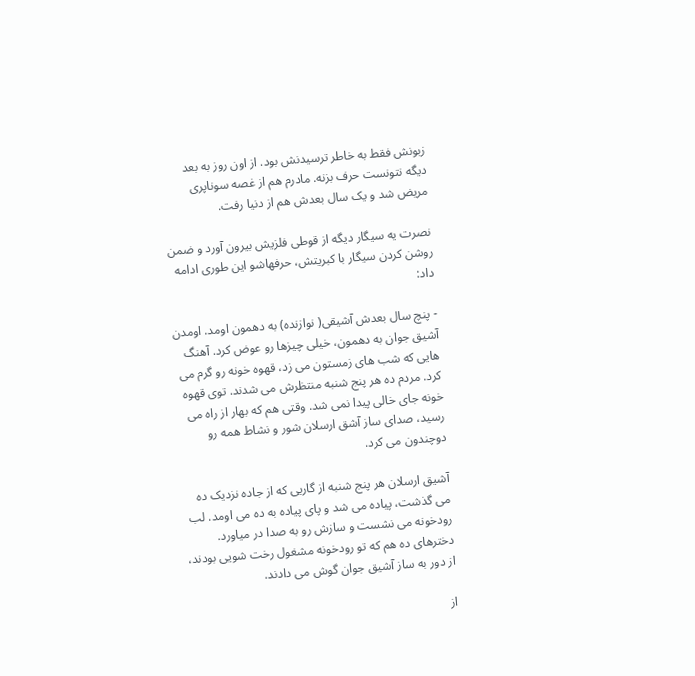زبونش فقط به خاطر ترسیدنش بود. از اون روز به بعد دیگه نتونست حرف بزنه. مادرم هم از غصه سوناپری مریض شد و یک سال بعدش هم از دنیا رفت.

نصرت یه سیگار دیگه از قوطی فلزیش بیرون آورد و ضمن روشن کردن سیگار با کبریتش، حرفهاشو این طوری ادامه داد:

- پنچ سال بعدش آشیقی( نوازنده) به دهمون اومد. اومدن آشیق جوان به دهمون، خیلی چیزها رو عوض کرد. آهنگ هایی که شب های زمستون می زد، قهوه خونه رو گرم می کرد. مردم ده هر پنج شنبه منتظرش می شدند. توی قهوه خونه جای خالی پیدا نمی شد. وقتی هم که بهار از راه می رسید، صدای ساز آشق ارسلان شور و نشاط همه رو دوچندون می کرد.

آشیق ارسلان هر پنج شنبه از گاریی که از جاده نزدیک ده می گذشت، پیاده می شد و پای پیاده به ده می اومد. لب رودخونه می نشست و سازش رو به صدا در میاورد.  دخترهای ده هم که تو رودخونه مشغول رخت شویی بودند، از دور به ساز آشیق جوان گوش می دادند.

از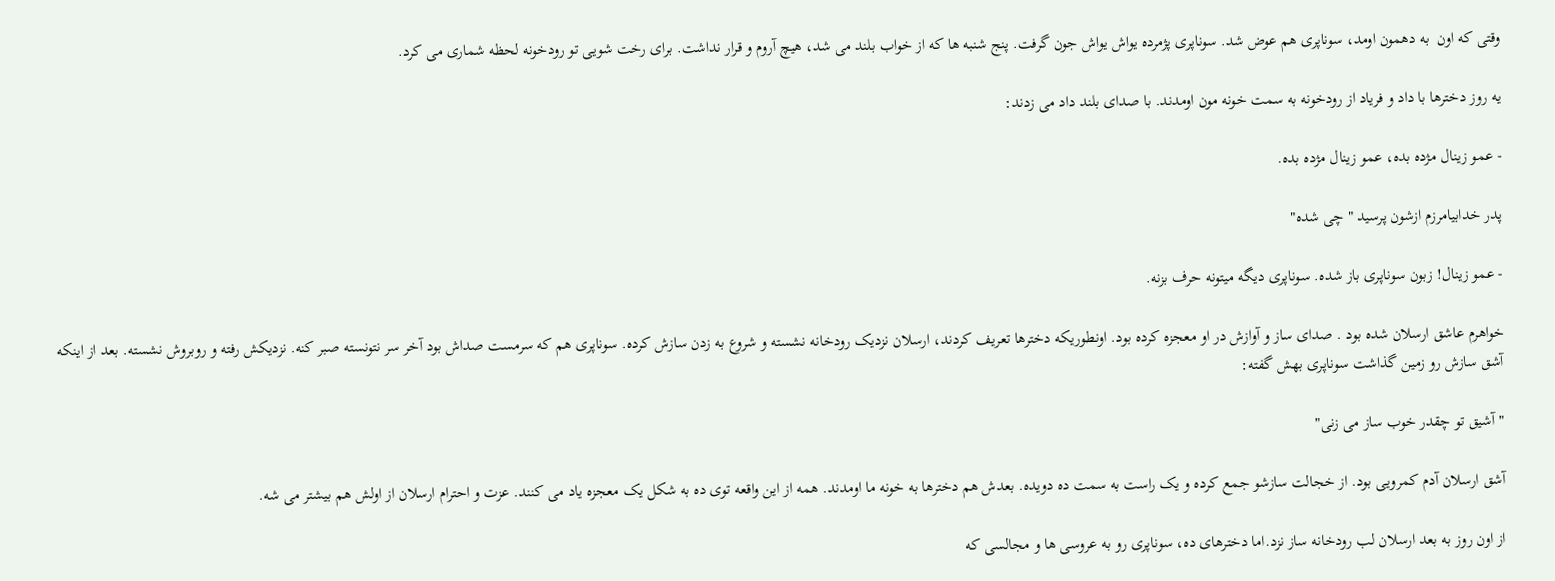وقتی که اون  به دهمون اومد، سوناپری هم عوض شد. سوناپری پژمرده یواش یواش جون گرفت. پنج شنبه ها که از خواب بلند می شد، هیچ آروم و قرار نداشت. برای رخت شویی تو رودخونه لحظه شماری می کرد.

یه روز دخترها با داد و فریاد از رودخونه به سمت خونه مون اومدند. با صدای بلند داد می زدند:

- عمو زینال مژده بده، عمو زینال مژده بده.

پدر خدابیامرزم ازشون پرسید " چی شده"

- عمو زینال! زبون سوناپری باز شده. سوناپری دیگه میتونه حرف بزنه.

خواهرم عاشق ارسلان شده بود . صدای ساز و آوازش در او معجزه کرده بود. اونطوریکه دخترها تعریف کردند، ارسلان نزدیک رودخانه نشسته و شروع به زدن سازش کرده. سوناپری هم که سرمست صداش بود آخر سر نتونسته صبر کنه. نزدیکش رفته و روبروش نشسته. بعد از اینکه آشق سازش رو زمین گذاشت سوناپری بهش گفته:

" آشیق تو چقدر خوب ساز می زنی"

آشق ارسلان آدم کمرویی بود. از خجالت سازشو جمع کرده و یک راست به سمت ده دویده. بعدش هم دخترها به خونه ما اومدند. همه از این واقعه توی ده به شکل یک معجزه یاد می کنند. عزت و احترام ارسلان از اولش هم بیشتر می شه.

از اون روز به بعد ارسلان لب رودخانه ساز نزد.اما دخترهای ده، سوناپری رو به عروسی ها و مجالسی که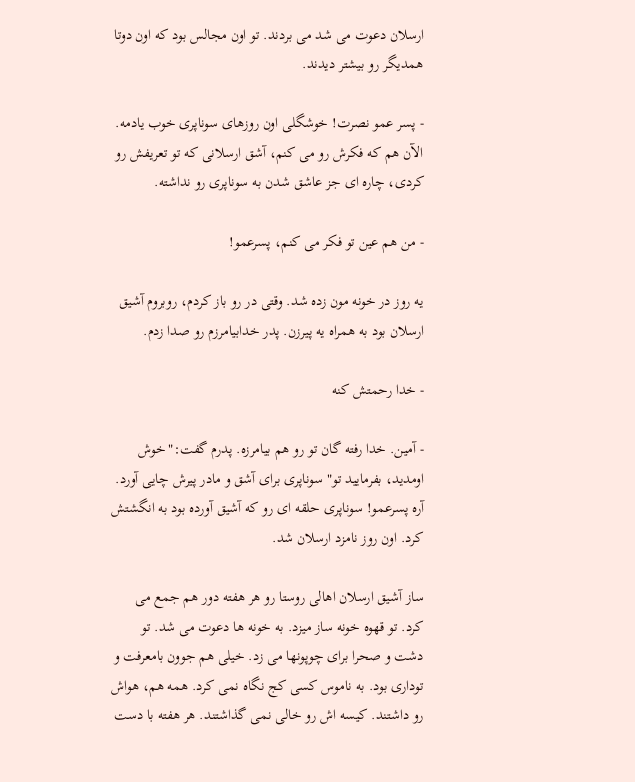ارسلان دعوت می شد می بردند. تو اون مجالس بود که اون دوتا همدیگر رو بیشتر دیدند.

- پسر عمو نصرت! خوشگلی اون روزهای سوناپری خوب یادمه. الآن هم که فکرش رو می کنم، آشق ارسلانی که تو تعریفش رو کردی، چاره ای جز عاشق شدن به سوناپری رو نداشته.

- من هم عین تو فکر می کنم، پسرعمو!

یه روز در خونه مون زده شد. وقتی در رو باز کردم، روبروم آشیق ارسلان بود به همراه یه پیرزن. پدر خدابیامرزم رو صدا زدم.

- خدا رحمتش کنه

- آمین. خدا رفته گان تو رو هم بیامرزه. پدرم گفت:"خوش اومدید، بفرمایید تو" سوناپری برای آشق و مادر پیرش چایی آورد. آره پسرعمو! سوناپری حلقه ای رو که آشیق آورده بود به انگشتش کرد. اون روز نامزد ارسلان شد.

ساز آشیق ارسلان اهالی روستا رو هر هفته دور هم جمع می کرد. تو قهوه خونه ساز میزد. به خونه ها دعوت می شد. تو دشت و صحرا برای چوپونها می زد. خیلی هم جوون بامعرفت و توداری بود. به ناموس کسی کج نگاه نمی کرد. همه هم، هواش رو داشتند. کیسه اش رو خالی نمی گذاشتند. هر هفته با دست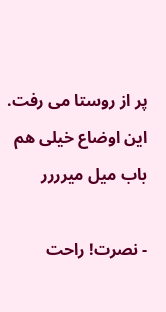پر از روستا می رفت. این اوضاع خیلی هم باب میل میرررر

- نصرت! راحت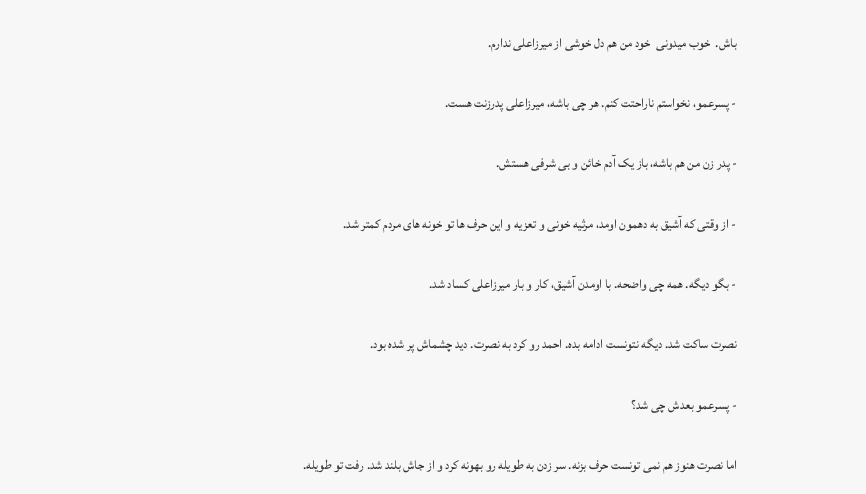باش.  خوب میدونی  خود من هم دل خوشی از میرزاعلی ندارم.

- پسرعمو، نخواستم ناراحتت کنم. هر چی باشه، میرزاعلی پدرزنت هست.

- پدر زن من هم باشه، باز یک آدم خائن و بی شرفی هستش.

- از وقتی که آشیق به دهمون اومد، مرثیه خونی و تعزیه و این حرف ها تو خونه های مردم کمتر شد.

- بگو دیگه. همه چی واضحه. با اومدن آشیق، کار و بار میرزاعلی کساد شد.

نصرت ساکت شد. دیگه نتونست ادامه بده. احمد رو کرد به نصرت. دید چشماش پر شده بود.

- پسرعمو بعدش چی شد؟

اما نصرت هنوز هم نمی تونست حرف بزنه. سر زدن به طویله رو بهونه کرد و از جاش بلند شد. رفت تو طویله.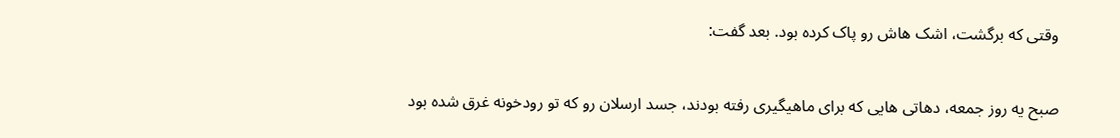وقتی که برگشت، اشک هاش رو پاک کرده بود. بعد گفت:

صبح یه روز جمعه، دهاتی هایی که برای ماهیگیری رفته بودند، جسد ارسلان رو که تو رودخونه غرق شده بود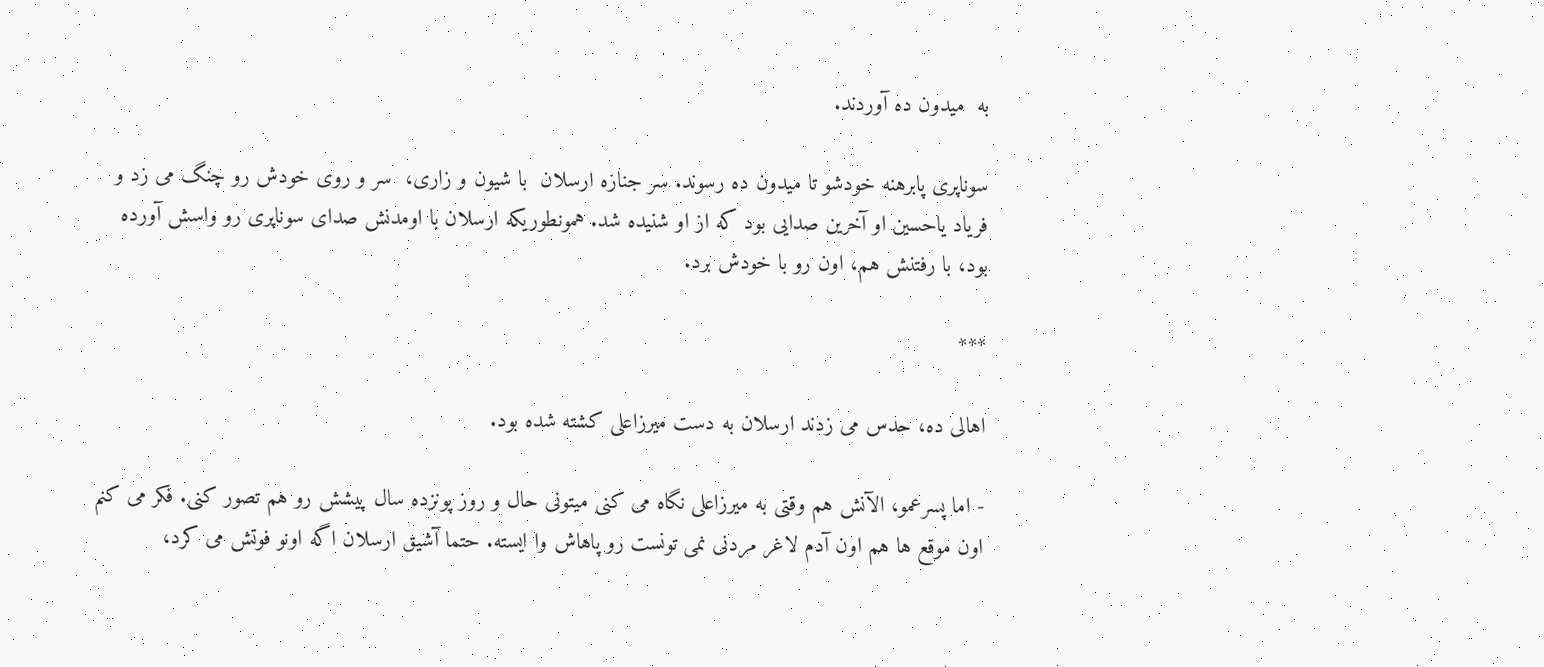به  میدون ده آوردند.

سوناپری پابرهنه خودشو تا میدون ده رسوند. سر جنازه ارسلان  با شیون و زاری،  سر و روی خودش رو چنگ می زد و فریاد یاحسین او آخرین صدایی بود که از او شنیده شد. همونطوریکه ارسلان با اومدنش صدای سوناپری رو واسش آورده بود، با رفتنش هم، اون رو با خودش برد.

***

اهالی ده، حدس می زدند ارسلان به دست میرزاعلی کشته شده بود.

- اما پسرعمو، الآنش هم وقتی به میرزاعلی نگاه می کنی میتونی حال و روز پونزده سال پیشش رو هم تصور کنی. فکر می کنم اون موقع ها هم اون آدم لاغر مردنی نمی تونست رو پاهاش وا ایسته. حتما آشیق ارسلان اگه اونو فوتش می کرد،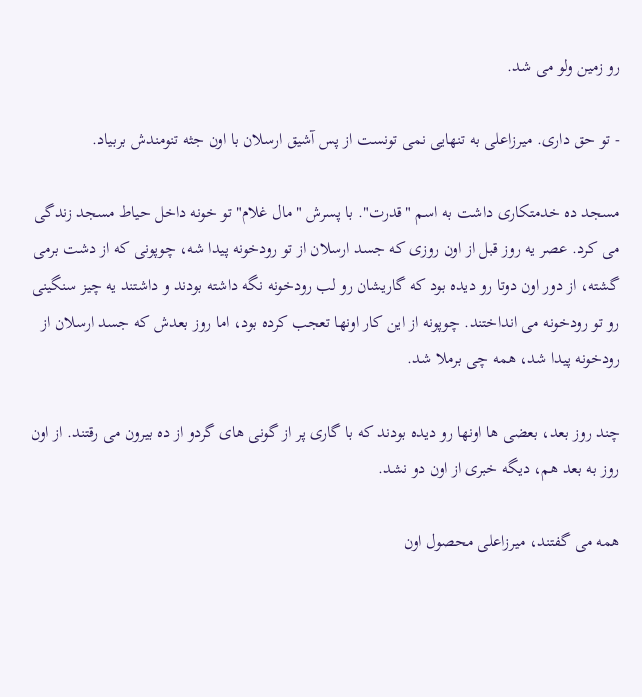رو زمین ولو می شد.

- تو حق داری. میرزاعلی به تنهایی نمی تونست از پس آشیق ارسلان با اون جثه تنومندش بربیاد.

مسجد ده خدمتکاری داشت به اسم "قدرت". با پسرش "مال غلام" تو خونه داخل حیاط مسجد زندگی می کرد. عصر یه روز قبل از اون روزی که جسد ارسلان از تو رودخونه پیدا شه، چوپونی که از دشت برمی گشته، از دور اون دوتا رو دیده بود که گاریشان رو لب رودخونه نگه داشته بودند و داشتند یه چیز سنگینی رو تو رودخونه می انداختند. چوپونه از این کار اونها تعجب کرده بود، اما روز بعدش که جسد ارسلان از رودخونه پیدا شد، همه چی برملا شد.

چند روز بعد، بعضی ها اونها رو دیده بودند که با گاری پر از گونی های گردو از ده بیرون می رقتند. از اون روز به بعد هم، دیگه خبری از اون دو نشد.

همه می گفتند، میرزاعلی محصول اون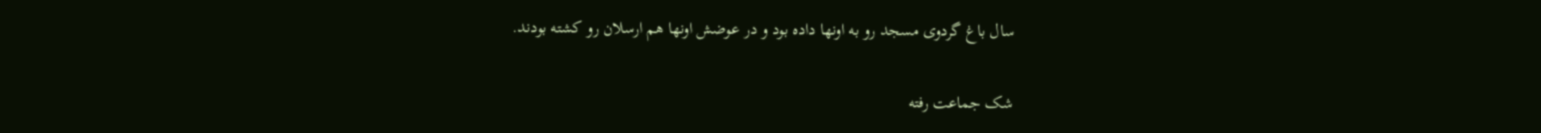سال باغ گردوی مسجد رو به اونها داده بود و در عوضش اونها هم ارسلان رو کشته بودند.

شک جماعت رفته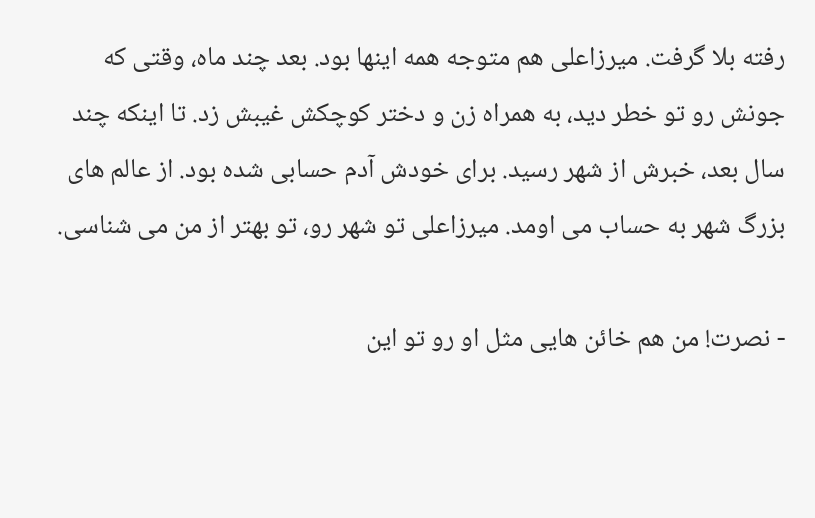رفته بلا گرفت. میرزاعلی هم متوجه همه اینها بود. بعد چند ماه، وقتی که جونش رو تو خطر دید، به همراه زن و دختر کوچکش غیبش زد. تا اینکه چند سال بعد، خبرش از شهر رسید. برای خودش آدم حسابی شده بود. از عالم های بزرگ شهر به حساب می اومد. میرزاعلی تو شهر رو، تو بهتر از من می شناسی.

- نصرت! من هم خائن هایی مثل او رو تو این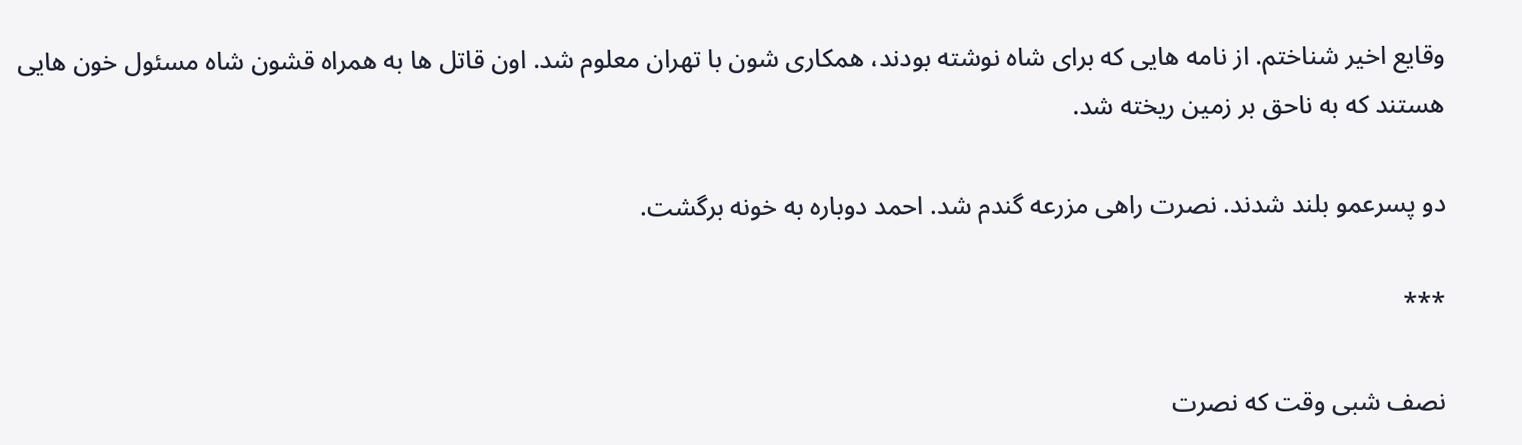وقایع اخیر شناختم. از نامه هایی که برای شاه نوشته بودند، همکاری شون با تهران معلوم شد. اون قاتل ها به همراه قشون شاه مسئول خون هایی هستند که به ناحق بر زمین ریخته شد.

دو پسرعمو بلند شدند. نصرت راهی مزرعه گندم شد. احمد دوباره به خونه برگشت.

***

نصف شبی وقت که نصرت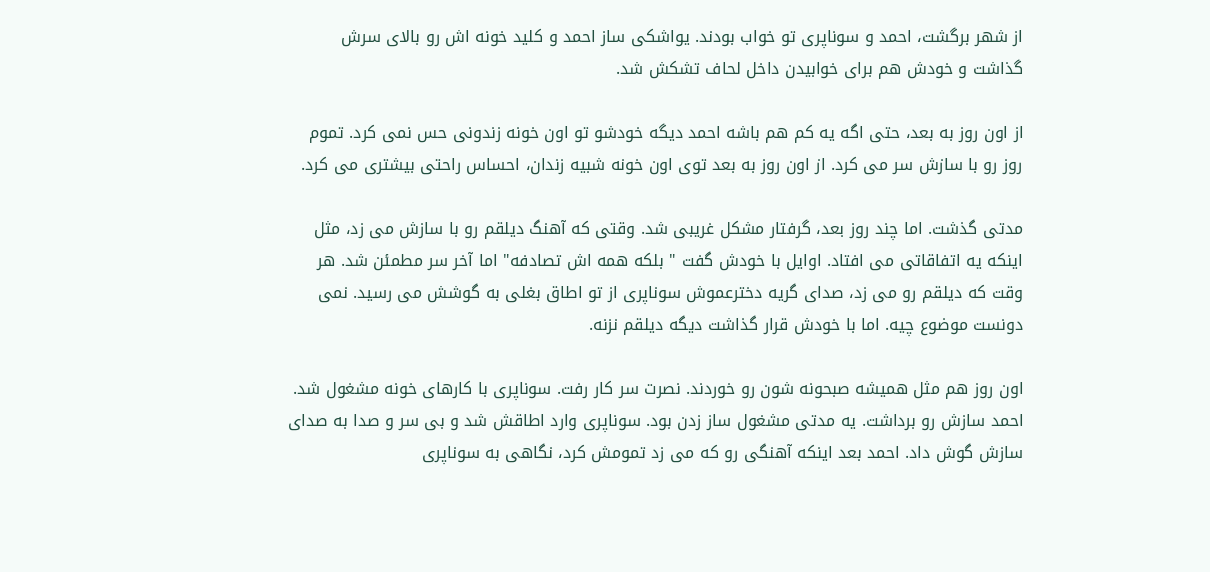از شهر برگشت، احمد و سوناپری تو خواب بودند. یواشکی ساز احمد و کلید خونه اش رو بالای سرش گذاشت و خودش هم برای خوابیدن داخل لحاف تشکش شد.

از اون روز به بعد، حتی اگه یه کم هم باشه احمد دیگه خودشو تو اون خونه زندونی حس نمی کرد. تموم روز رو با سازش سر می کرد. از اون روز به بعد توی اون خونه شبیه زندان، احساس راحتی بیشتری می کرد.

مدتی گذشت. اما چند روز بعد، گرفتار مشکل غریبی شد. وقتی که آهنگ دیلقم رو با سازش می زد، مثل اینکه یه اتفاقاتی می افتاد. اوایل با خودش گفت " بلکه همه اش تصادفه" اما آخر سر مطمئن شد. هر وقت که دیلقم رو می زد، صدای گریه دخترعموش سوناپری از تو اطاق بغلی به گوشش می رسید. نمی دونست موضوع چیه. اما با خودش قرار گذاشت دیگه دیلقم نزنه.

اون روز هم مثل همیشه صبحونه شون رو خوردند. نصرت سر کار رفت. سوناپری با کارهای خونه مشغول شد. احمد سازش رو برداشت. یه مدتی مشغول ساز زدن بود. سوناپری وارد اطاقش شد و بی سر و صدا به صدای سازش گوش داد. احمد بعد اینکه آهنگی رو که می زد تمومش کرد، نگاهی به سوناپری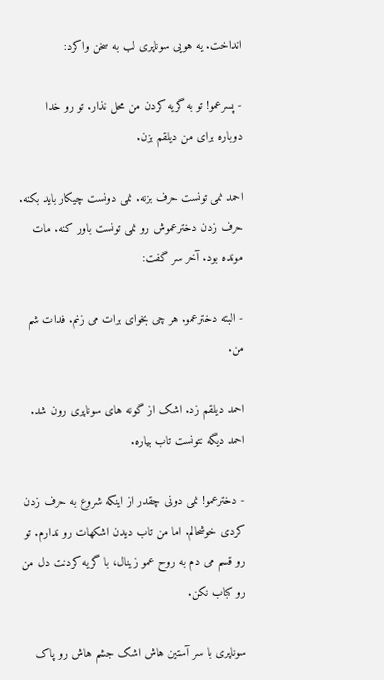انداخت. یه هویی سوناپری لب به سخن واکرد:

- پسرعمو! تو به گریه کردن من محل نذار. تو رو خدا دوباره برای من دیلقم بزن.

احمد نمی تونست حرف بزنه. نمی دونست چیکار باید بکنه. حرف زدن دخترعموش رو نمی تونست باور کنه. مات مونده بود. آخر سر گفت:

- البته دخترعمو. هر چی بخوای برات می زنم. فدات شم من.

احمد دیلقم زد. اشک از گونه های سوناپری رون شد. احمد دیگه نتونست تاب بیاره.

- دخترعمو! نمی دونی چقدر از اینکه شروع به حرف زدن کردی خوشحالم. اما من تاب دیدن اشکهات رو ندارم. تو رو قسم می دم به روح عمو زینال، با گریه کردنت دل من رو کباب نکن.

سوناپری با سر آستین هاش اشک جشم هاش رو پاک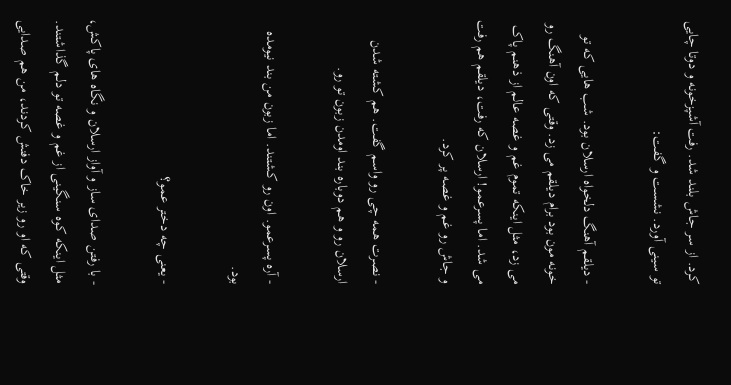کرد. از سر جاش بلند شد. رفت آشپزخونه و دوتا چایی تو سینی آورد. نشست و گفت:

- دیلقم آهنگ دلخواه ارسلان بود. شب هایی که تو خونه مون بود برام دیلقم می زد. وقتی که اون آهنگ رو می زد، مثل اینکه تموم غم و غصه عالم از ذهنم پاک می شد. اما پسرعمو! ارسلان که رفت، دیلقم هم رفت و جاش رو غم و غصه پر کرد.

- نصرت همه چی رو واسم گفت. هم کشته شدن ارسلان رو و هم دوباره بند اومدن زبون تو رو.

- آره پسرعمو. اون رو کشتند. اما زبون من بند نیومده بود.

- یعنی چه دختر عمو؟

- با رفتن صدای ساز و آواز ارسلان و نگاه های پاکش، مثل اینکه کوه سنگینی از غم و غصه تو دلم گذاشتند. وقتی که او رو زیر خاک دفنش کردند، من هم صدایی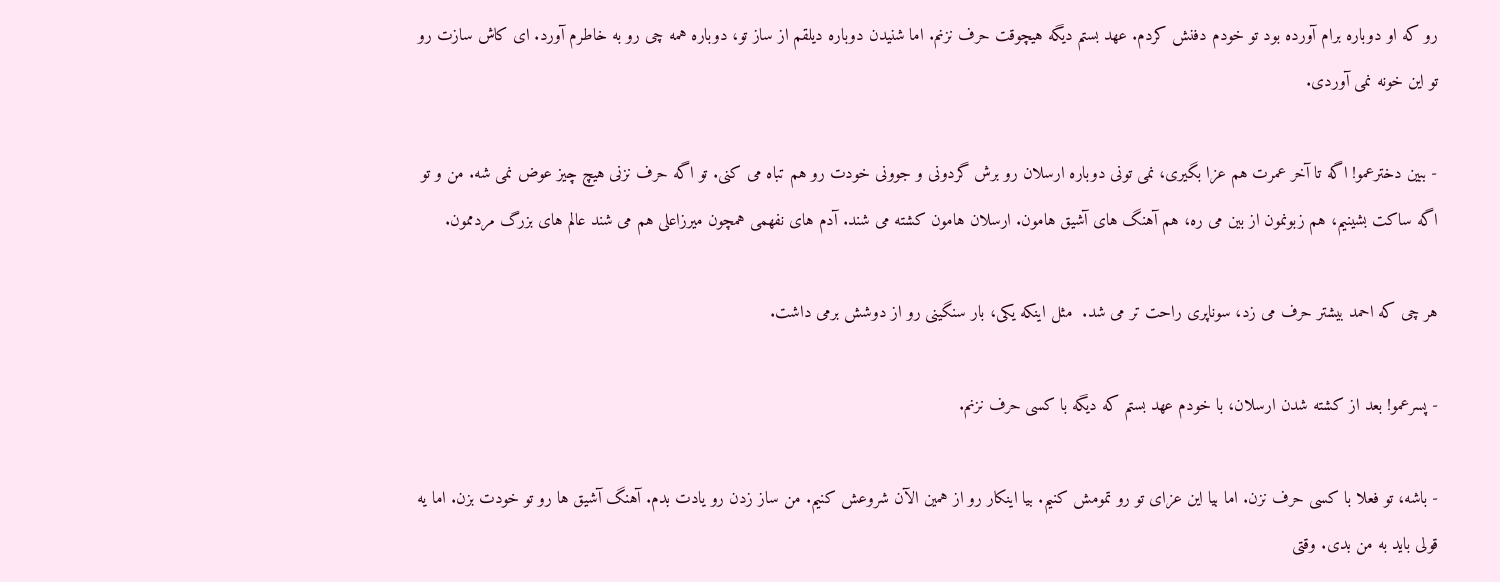رو که او دوباره برام آورده بود تو خودم دفنش کردم. عهد بستم دیگه هیچوقت حرف نزنم. اما شنیدن دوباره دیلقم از ساز تو، دوباره همه چی رو به خاطرم آورد. ای کاش سازت رو تو این خونه نمی آوردی.

- ببین دخترعمو! اگه تا آخر عمرت هم عزا بگیری، نمی تونی دوباره ارسلان رو برش گردونی و جوونی خودت رو هم تباه می کنی. تو اگه حرف نزنی هیچ چیز عوض نمی شه. من و تو اگه ساکت بشینیم، هم زبونمون از بین می ره، هم آهنگ های آشیق هامون. ارسلان هامون کشته می شند. آدم های نفهمی همچون میرزاعلی هم می شند عالم های بزرگ مردممون.

هر چی که احمد بیشتر حرف می زد، سوناپری راحت تر می شد.  مثل اینکه یکی، بار سنگینی رو از دوشش برمی داشت.

- پسرعمو! بعد از کشته شدن ارسلان، با خودم عهد بستم که دیگه با کسی حرف نزنم.

- باشه، تو فعلا با کسی حرف نزن. اما بیا این عزای تو رو تمومش کنیم. بیا اینکار رو از همین الآن شروعش کنیم. من ساز زدن رو یادت بدم. آهنگ آشیق ها رو تو خودت بزن. اما یه قولی باید به من بدی. وقتی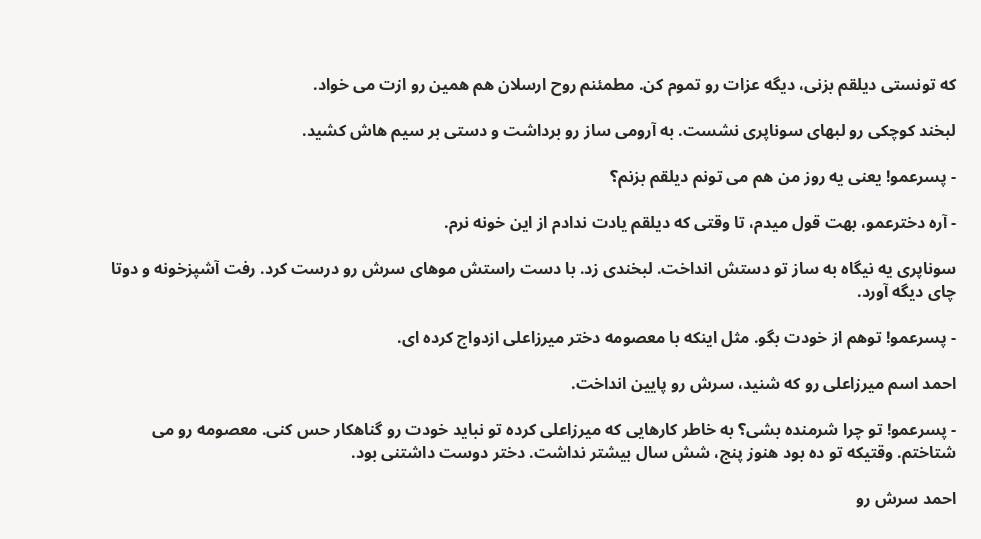که تونستی دیلقم بزنی، دیگه عزات رو تموم کن. مطمئنم روح ارسلان هم همین رو ازت می خواد.

لبخند کوچکی رو لبهای سوناپری نشست. به آرومی ساز رو برداشت و دستی بر سیم هاش کشید.

- پسرعمو! یعنی یه روز من هم می تونم دیلقم بزنم؟

- آره دخترعمو، بهت قول میدم، تا وقتی که دیلقم یادت ندادم از این خونه نرم.

سوناپری یه نیگاه به ساز تو دستش انداخت. لبخندی زد. با دست راستش موهای سرش رو درست کرد. رفت آشپزخونه و دوتا چای دیگه آورد.

- پسرعمو! توهم از خودت بگو. مثل اینکه با معصومه دختر میرزاعلی ازدواج کرده ای.

احمد اسم میرزاعلی رو که شنید، سرش رو پایین انداخت.

- پسرعمو! تو چرا شرمنده بشی؟ به خاطر کارهایی که میرزاعلی کرده تو نباید خودت رو گناهکار حس کنی. معصومه رو می شتاختم. وقتیکه تو ده بود هنوز پنج، شش سال بیشتر نداشت. دختر دوست داشتنی بود.

احمد سرش رو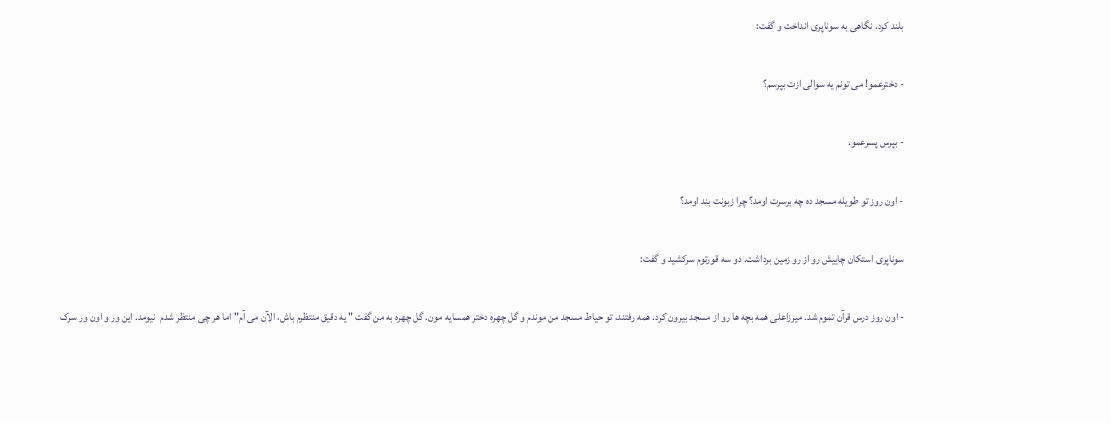بلند کرد. نگاهی به سوناپری انداخت و گفت:

- دخترعمو! می تونم یه سوالی ازت بپرسم؟

- بپرس پسرعمو.

- اون روز تو طویله مسجد ده چه برسرت اومد؟ چرا زبونت بند اومد؟

سوناپری استکان چاییش رو از رو زمین برداشت. دو سه قورتوم سرکشید و گفت:

- اون روز درس قرآن تموم شد. میرزاعلی همه بچه ها رو از مسجد بیرون کرد. همه رفتند، تو حیاط مسجد من موندم و گل چهره دختر همسایه مون. گل چهره به من گفت " یه دقیق منتظرم باش، الآن می آم" اما هر چی منتظر شدم  نیومد. این ور و اون ور سرک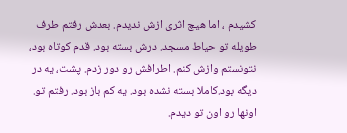کشیدم ، اما هیچ اثری ازش ندیدم. بعدش رفتم طرف طویله تو حیاط مسجد. درش بسته بود. قدم کوتاه بود، نتونستم وازش کنم. اطرافش رو دور زدم. پشت، یه در دیگه بود.کاملا بسته نشده بود. یه کم باز بود. رفتم تو. اونها رو اون تو دیدم.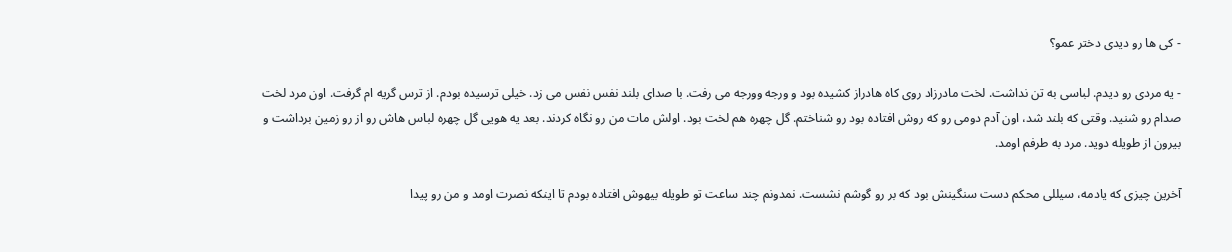- کی ها رو دیدی دختر عمو؟

- یه مردی رو دیدم. لباسی به تن نداشت. لخت مادرزاد روی کاه هادراز کشیده بود و ورجه وورجه می رفت. با صدای بلند نفس نفس می زد. خیلی ترسیده بودم. از ترس گریه ام گرفت. اون مرد لخت صدام رو شنید. وقتی که بلند شد، اون آدم دومی رو که روش افتاده بود رو شناختم. گل چهره هم لخت بود. اولش مات من رو نگاه کردند. بعد یه هویی گل چهره لباس هاش رو از رو زمین برداشت و  بیرون از طویله دوید. مرد به طرفم اومد.

آخرین چیزی که یادمه، سیللی محکم دست سنگینش بود که بر رو گوشم نشست. نمدونم چند ساعت تو طویله بیهوش افتاده بودم تا اینکه نصرت اومد و من رو پیدا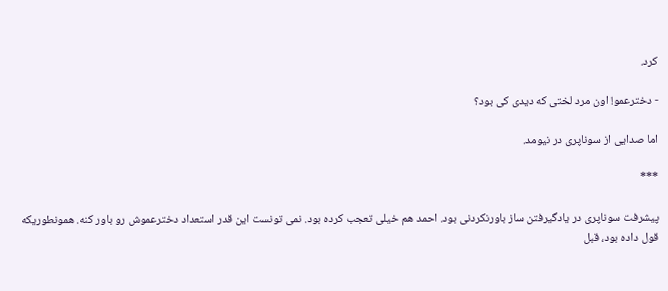کرد.

- دخترعمو! اون مرد لختی که دیدی کی بود؟

اما صدایی از سوناپری در نیومد.

***

پیشرفت سوناپری در یادگیرفتن ساز باورنکردنی بود. احمد هم خیلی تعجب کرده بود. نمی تونست این قدر استعداد دخترعموش رو باور کنه. همونطوریکه قول داده بود، قبل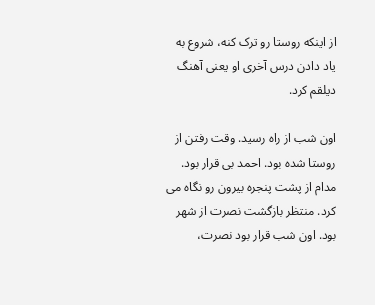از اینکه روستا رو ترک کنه، شروع به یاد دادن درس آخری او یعنی آهنگ دیلقم کرد.

اون شب از راه رسید. وقت رفتن از روستا شده بود. احمد بی قرار بود. مدام از پشت پنجره بیرون رو نگاه می کرد. منتظر بازگشت نصرت از شهر بود. اون شب قرار بود نصرت،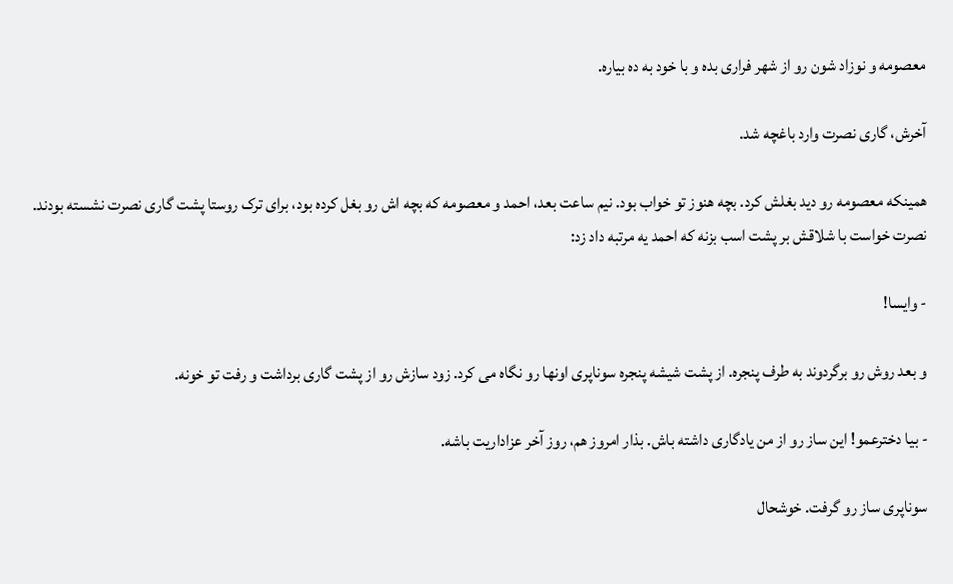معصومه و نوزاد شون رو از شهر فراری بده و با خود به ده بیاره.

آخرش، گاری نصرت وارد باغچه شد.

همینکه معصومه رو دید بغلش کرد. بچه هنوز تو خواب بود. نیم ساعت بعد، احمد و معصومه که بچه اش رو بغل کرده بود، برای ترک روستا پشت گاری نصرت نشسته بودند. نصرت خواست با شلاقش بر پشت اسب بزنه که احمد یه مرتبه داد زد:

- وایسا!

و بعد روش رو برگردوند به طرف پنجره. از پشت شیشه پنجره سوناپری اونها رو نگاه می کرد. زود سازش رو از پشت گاری برداشت و رفت تو خونه.

- بیا دخترعمو! این ساز رو از من یادگاری داشته باش. بذار امروز هم، روز آخر عزاداریت باشه.

سوناپری ساز رو گرفت. خوشحال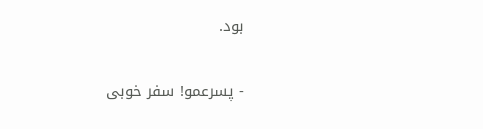بود.

- پسرعمو! سفر خوبی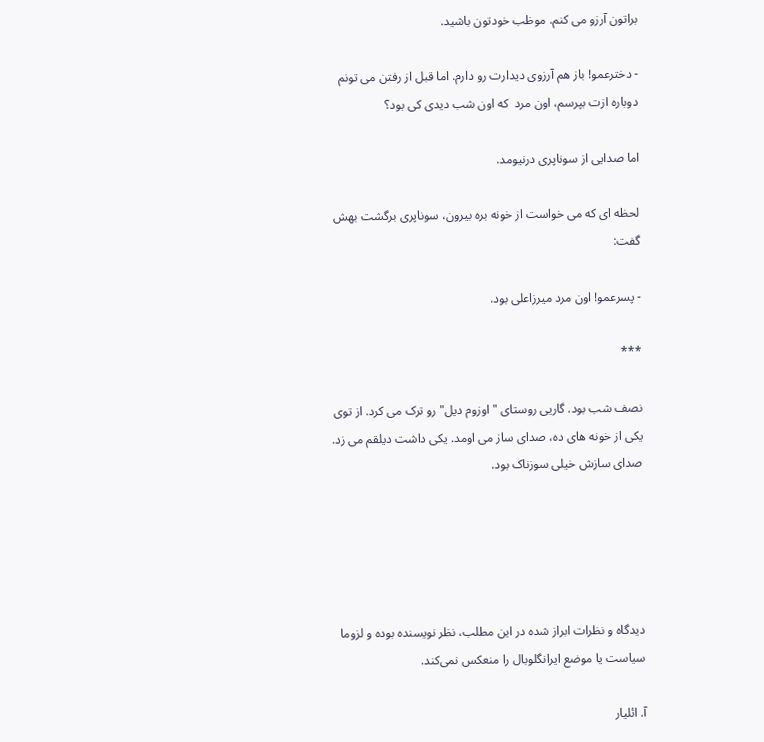براتون آرزو می کنم. موظب خودتون باشید.

- دخترعمو! باز هم آرزوی دیدارت رو دارم. اما قبل از رفتن می تونم دوباره ازت بپرسم، اون مرد  که اون شب دیدی کی بود؟

اما صدایی از سوناپری درنیومد.

لحظه ای که می خواست از خونه بره بیرون، سوناپری برگشت بهش گفت:

- پسرعمو! اون مرد میرزاعلی بود.

***

نصف شب بود. گاریی روستای "اوزوم دیل" رو ترک می کرد. از توی یکی از خونه های ده، صدای ساز می اومد. یکی داشت دیلقم می زد. صدای سازش خیلی سوزناک بود.





دیدگاه‌ و نظرات ابراز شده در این مطلب، نظر نویسنده بوده و لزوما سیاست یا موضع ایرانگلوبال را منعکس نمی‌کند.

آ. ائلیار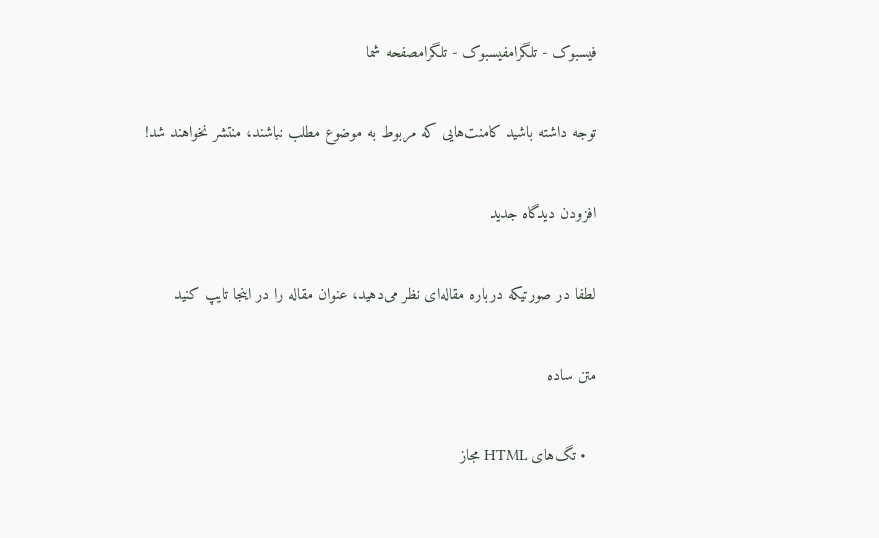فیسبوک - تلگرامفیسبوک - تلگرامصفحه شما

توجه داشته باشید کامنت‌هایی که مربوط به موضوع مطلب نباشند، منتشر نخواهند شد!

افزودن دیدگاه جدید

لطفا در صورتیکه درباره مقاله‌ای نظر می‌دهید، عنوان مقاله را در اینجا تایپ کنید

متن ساده

  • تگ‌های HTML مجاز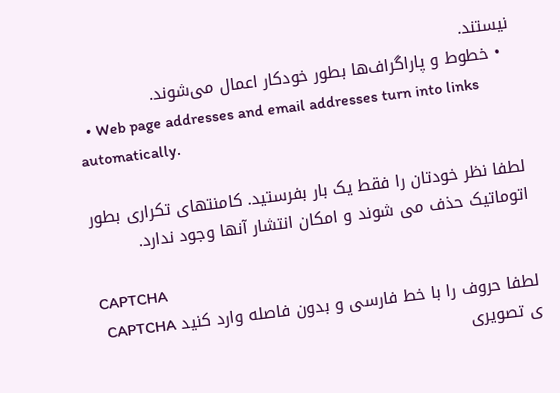نیستند.
  • خطوط و پاراگراف‌ها بطور خودکار اعمال می‌شوند.
  • Web page addresses and email addresses turn into links automatically.

لطفا نظر خودتان را فقط یک بار بفرستید. کامنتهای تکراری بطور اتوماتیک حذف می شوند و امکان انتشار آنها وجود ندارد.

CAPTCHA
لطفا حروف را با خط فارسی و بدون فاصله وارد کنید CAPTCHA ی تصویری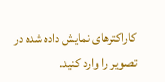کاراکترهای نمایش داده شده در تصویر را وارد کنید.